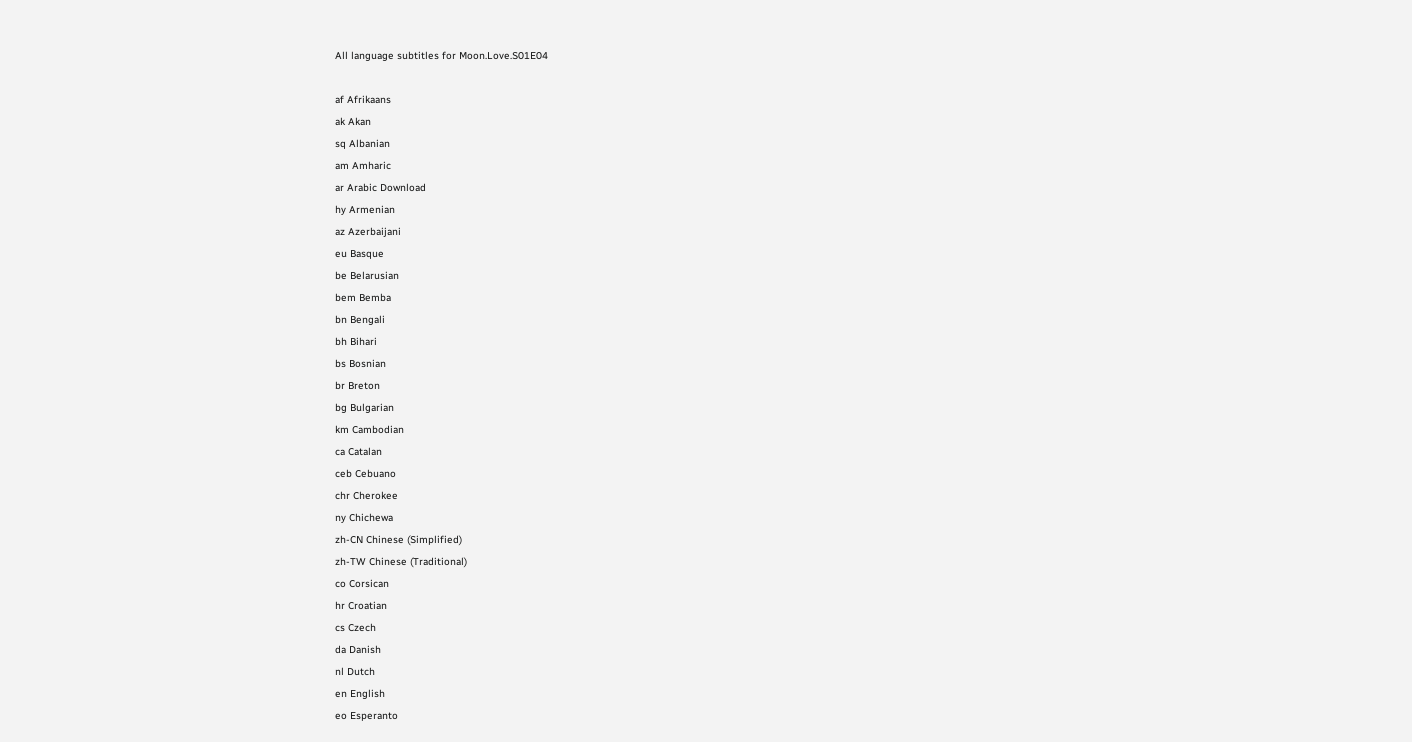All language subtitles for Moon.Love.S01E04

af Afrikaans
ak Akan
sq Albanian
am Amharic
ar Arabic Download
hy Armenian
az Azerbaijani
eu Basque
be Belarusian
bem Bemba
bn Bengali
bh Bihari
bs Bosnian
br Breton
bg Bulgarian
km Cambodian
ca Catalan
ceb Cebuano
chr Cherokee
ny Chichewa
zh-CN Chinese (Simplified)
zh-TW Chinese (Traditional)
co Corsican
hr Croatian
cs Czech
da Danish
nl Dutch
en English
eo Esperanto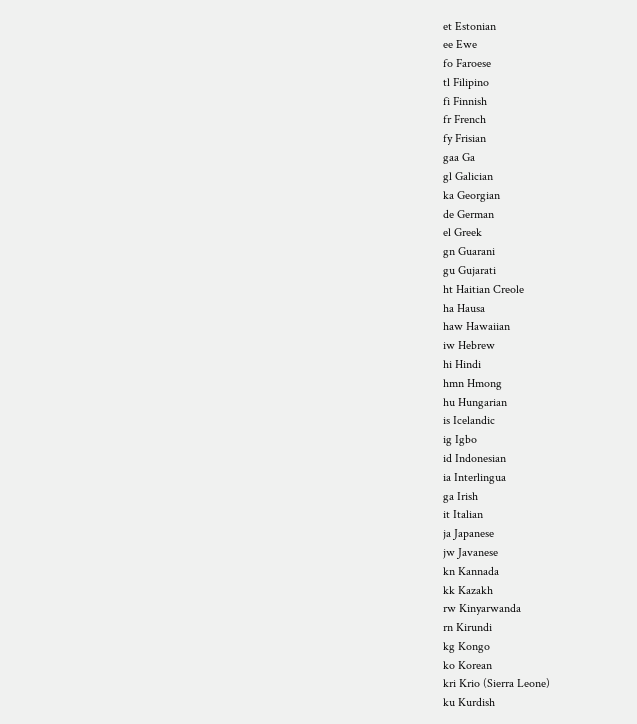et Estonian
ee Ewe
fo Faroese
tl Filipino
fi Finnish
fr French
fy Frisian
gaa Ga
gl Galician
ka Georgian
de German
el Greek
gn Guarani
gu Gujarati
ht Haitian Creole
ha Hausa
haw Hawaiian
iw Hebrew
hi Hindi
hmn Hmong
hu Hungarian
is Icelandic
ig Igbo
id Indonesian
ia Interlingua
ga Irish
it Italian
ja Japanese
jw Javanese
kn Kannada
kk Kazakh
rw Kinyarwanda
rn Kirundi
kg Kongo
ko Korean
kri Krio (Sierra Leone)
ku Kurdish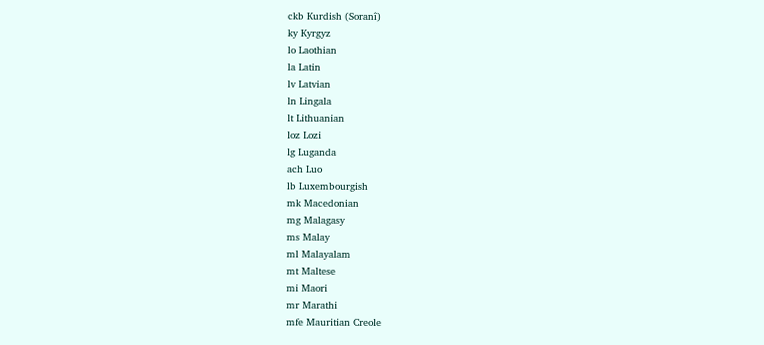ckb Kurdish (Soranî)
ky Kyrgyz
lo Laothian
la Latin
lv Latvian
ln Lingala
lt Lithuanian
loz Lozi
lg Luganda
ach Luo
lb Luxembourgish
mk Macedonian
mg Malagasy
ms Malay
ml Malayalam
mt Maltese
mi Maori
mr Marathi
mfe Mauritian Creole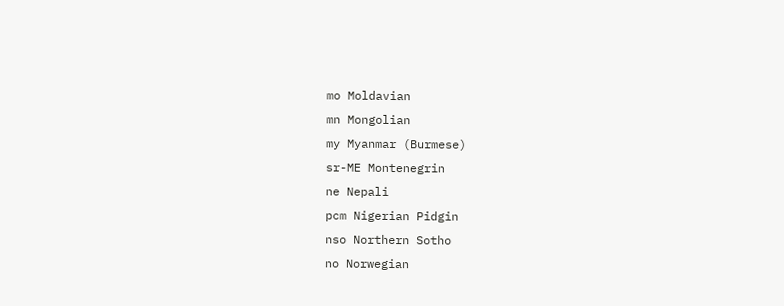mo Moldavian
mn Mongolian
my Myanmar (Burmese)
sr-ME Montenegrin
ne Nepali
pcm Nigerian Pidgin
nso Northern Sotho
no Norwegian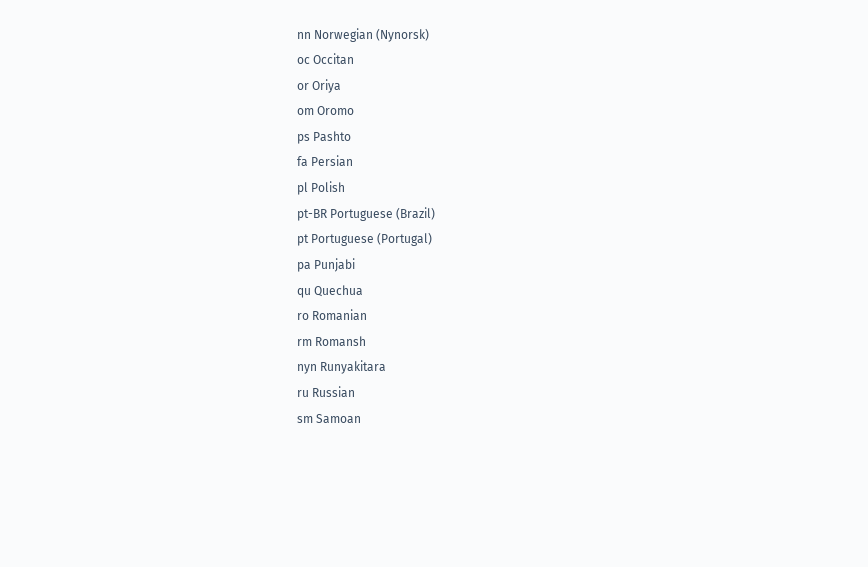nn Norwegian (Nynorsk)
oc Occitan
or Oriya
om Oromo
ps Pashto
fa Persian
pl Polish
pt-BR Portuguese (Brazil)
pt Portuguese (Portugal)
pa Punjabi
qu Quechua
ro Romanian
rm Romansh
nyn Runyakitara
ru Russian
sm Samoan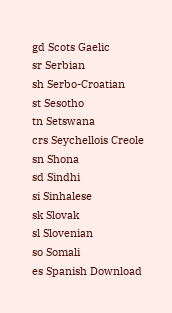gd Scots Gaelic
sr Serbian
sh Serbo-Croatian
st Sesotho
tn Setswana
crs Seychellois Creole
sn Shona
sd Sindhi
si Sinhalese
sk Slovak
sl Slovenian
so Somali
es Spanish Download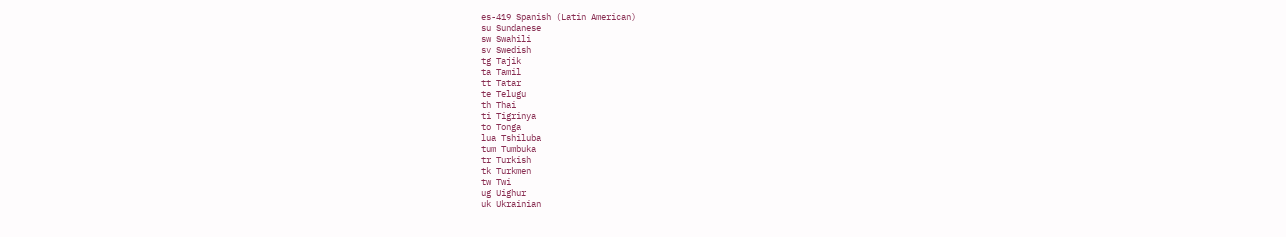es-419 Spanish (Latin American)
su Sundanese
sw Swahili
sv Swedish
tg Tajik
ta Tamil
tt Tatar
te Telugu
th Thai
ti Tigrinya
to Tonga
lua Tshiluba
tum Tumbuka
tr Turkish
tk Turkmen
tw Twi
ug Uighur
uk Ukrainian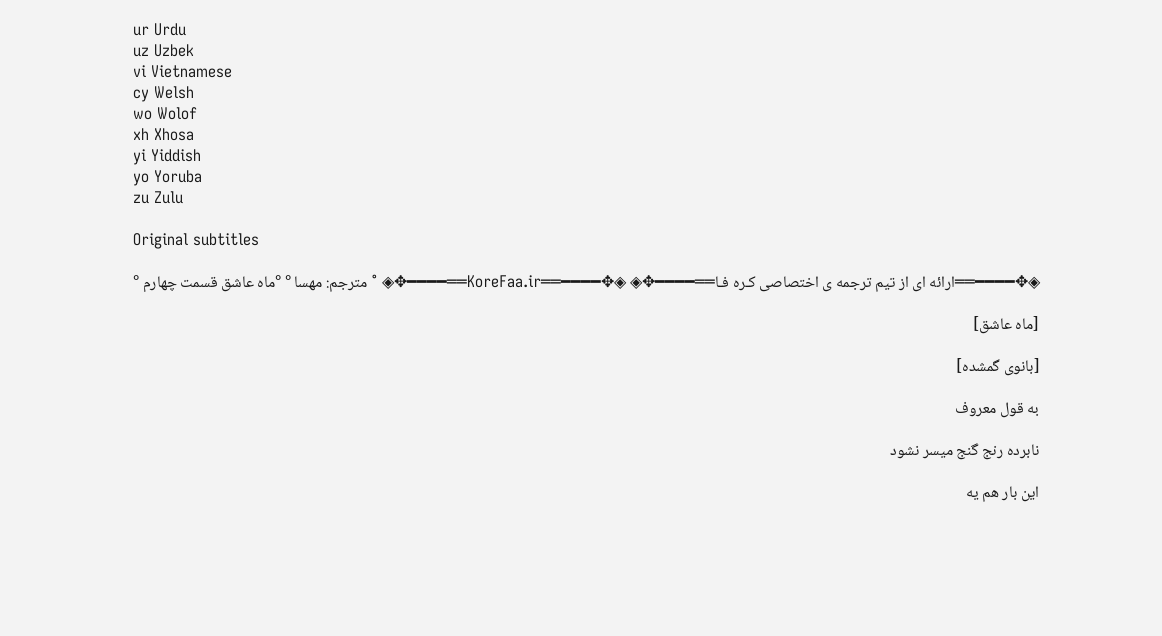ur Urdu
uz Uzbek
vi Vietnamese
cy Welsh
wo Wolof
xh Xhosa
yi Yiddish
yo Yoruba
zu Zulu

Original subtitles

◈✥━━━━══ارائه ای از تیم ترجمه ی اختصاصی کـره فـا══━━━━✥◈ ◈✥━━━━══KoreFaa.ir══━━━━✥◈ ° مترجم: مهسا ° °ماه عاشق قسمت چهارم °

[ماه عاشق]

[بانوی گمشده]

به قول معروف

نابرده رنج گنج میسر نشود

این بار هم یه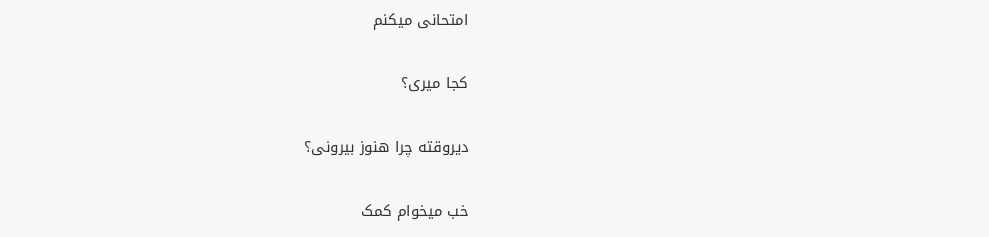امتحانی میکنم

کجا میری؟

دیروقته چرا هنوز بیرونی؟

خب میخوام کمک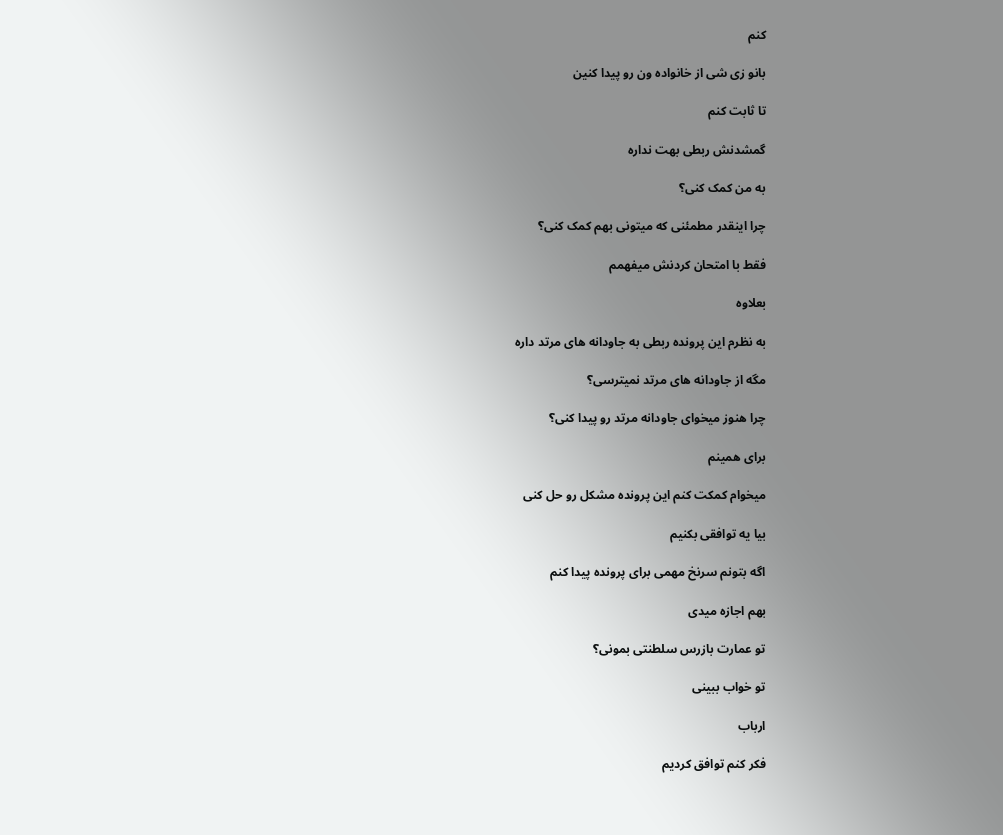کنم

بانو زی شی از خانواده ون رو پیدا کنین

تا ثابت کنم

گمشدنش ربطی بهت نداره

به من کمک کنی؟

چرا اینقدر مطمئنی که میتونی بهم کمک کنی؟

فقط با امتحان کردنش میفهمم

بعلاوه

به نظرم این پرونده ربطی به جاودانه های مرتد داره

مگه از جاودانه های مرتد نمیترسی؟

چرا هنوز میخوای جاودانه مرتد رو پیدا کنی؟

برای همینم

میخوام کمکت کنم این پرونده مشکل رو حل کنی

بیا یه توافقی بکنیم

اگه بتونم سرنخ مهمی برای پرونده پیدا کنم

بهم اجازه میدی

تو عمارت بازرس سلطنتی بمونی؟

تو خواب ببینی

ارباب

فکر کنم توافق کردیم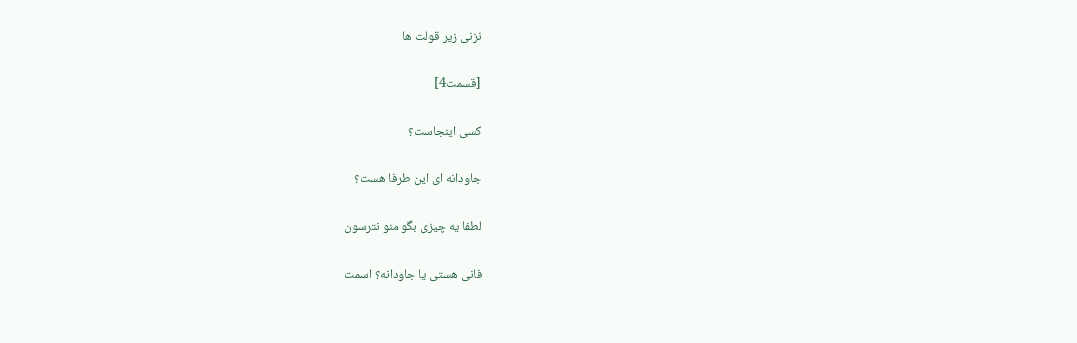نزنی زیر قولت ها

[قسمت4]

کسی اینجاست؟

جاودانه ای این طرفا هست؟

لطفا یه چیزی بگو منو نترسون

فانی هستی یا جاودانه؟ اسمت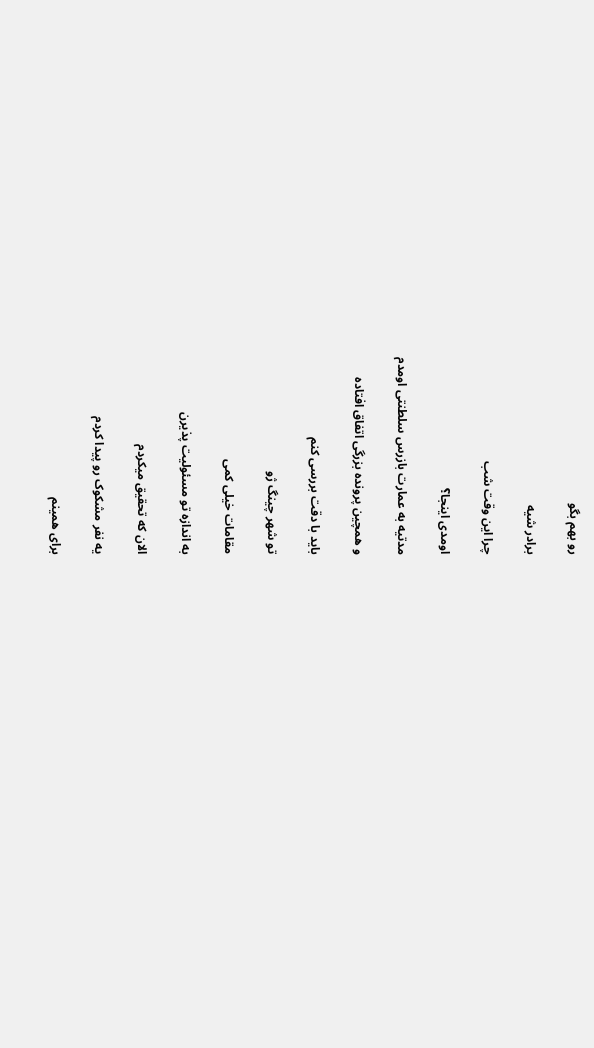رو بهم بگو

برادر شیه

چرا این وقت شب

اومدی اینجا؟

مدتیه به عمارت بازرس سلطنتی اومدم

و همچین پرونده بزرگی اتفاق افتاده

باید با دقت بررسی کنم

تو شهر چینگ ژو

مقامات خیلی کمی

به اندازه تو مسئولیت پذیرن

الان که تحقیق میکردم

یه نفر مشکوک رو پیدا کردم

برای همینم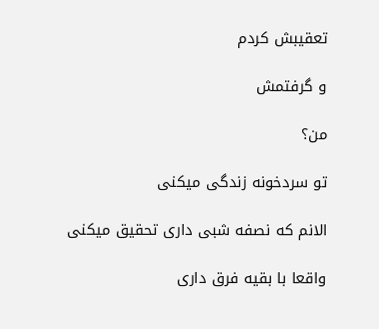تعقیبش کردم

و گرفتمش

من؟

تو سردخونه زندگی میکنی

الانم که نصفه شبی داری تحقیق میکنی

واقعا با بقیه فرق داری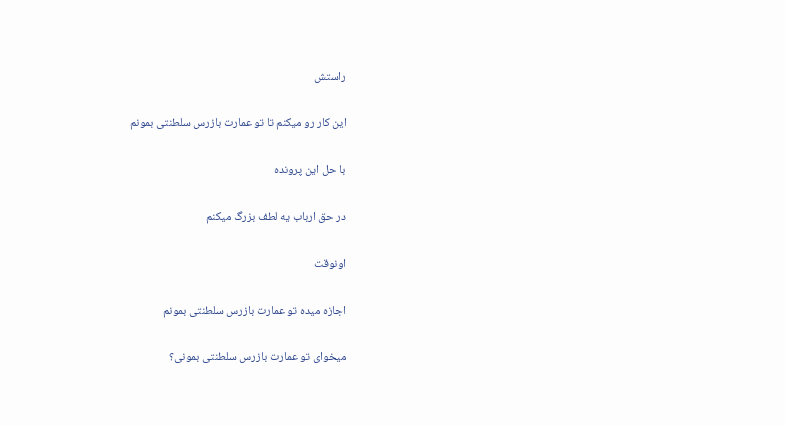راستش

این کار رو میکنم تا تو عمارت بازرس سلطنتی بمونم

با حل این پرونده

در حق ارباب یه لطف بزرگ میکنم

اونوقت

اجازه میده تو عمارت بازرس سلطنتی بمونم

میخوای تو عمارت بازرس سلطنتی بمونی؟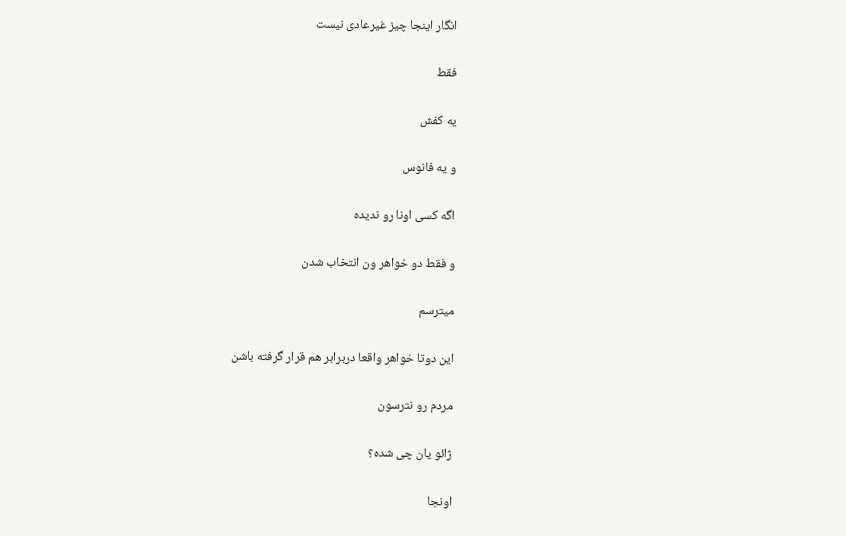انگار اینجا چیز غیرعادی نیست

فقط

یه کفش

و یه فانوس

اگه کسی اونا رو ندیده

و فقط دو خواهر ون انتخاب شدن

میترسم

این دوتا خواهر واقعا دربرابر هم قرار گرفته باشن

مردم رو نترسون

ژائو یان چی شده؟

اونجا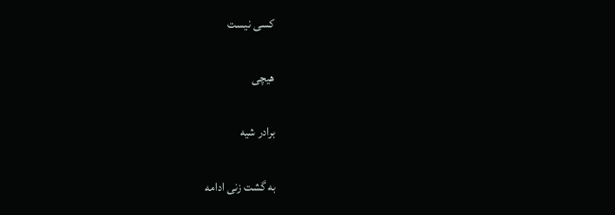کسی نیست

هیچی

برادر شیه

به گشت زنی ادامه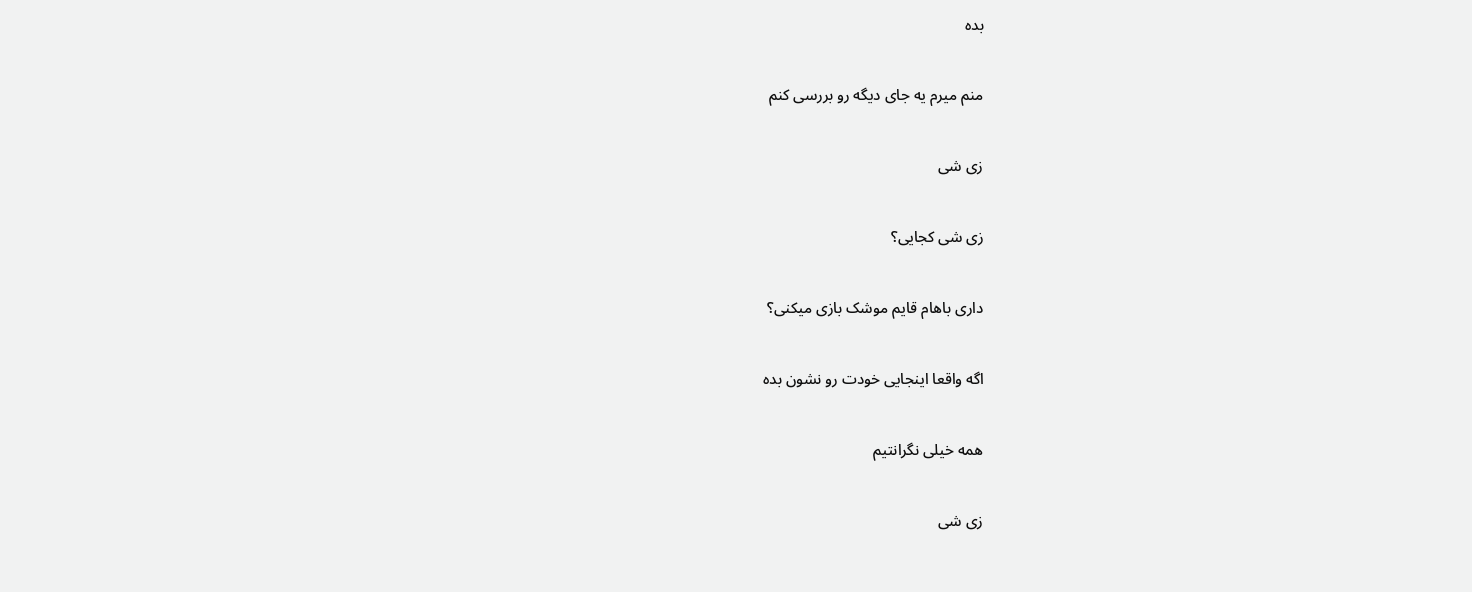بده

منم میرم یه جای دیگه رو بررسی کنم

زی شی

زی شی کجایی؟

داری باهام قایم موشک بازی میکنی؟

اگه واقعا اینجایی خودت رو نشون بده

همه خیلی نگرانتیم

زی شی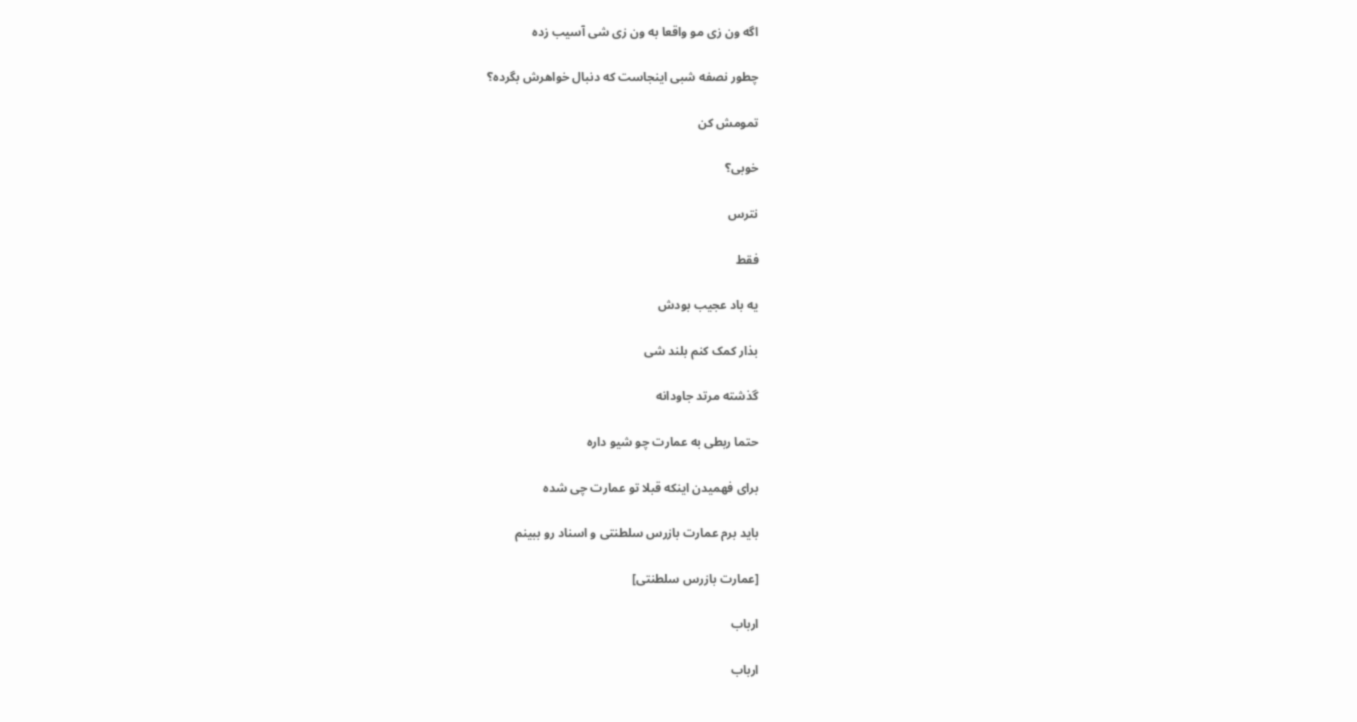اگه ون زی مو واقعا به ون زی شی آسیب زده

چطور نصفه شبی اینجاست که دنبال خواهرش بگرده؟

تمومش کن

خوبی؟

نترس

فقط

یه باد عجیب بودش

بذار کمک کنم بلند شی

گذشته مرتد جاودانه

حتما ربطی به عمارت چو شیو داره

برای فهمیدن اینکه قبلا تو عمارت چی شده

باید برم عمارت بازرس سلطنتی و اسناد رو ببینم

[عمارت بازرس سلطنتی]

ارباب

ارباب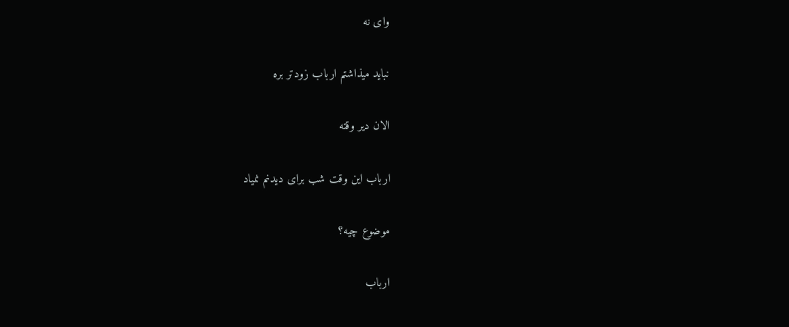وای نه

نباید میذاشتم ارباب زودتر بره

الان دیر وقته

ارباب این وقت شب برای دیدنم نمیاد

موضوع چیه؟

ارباب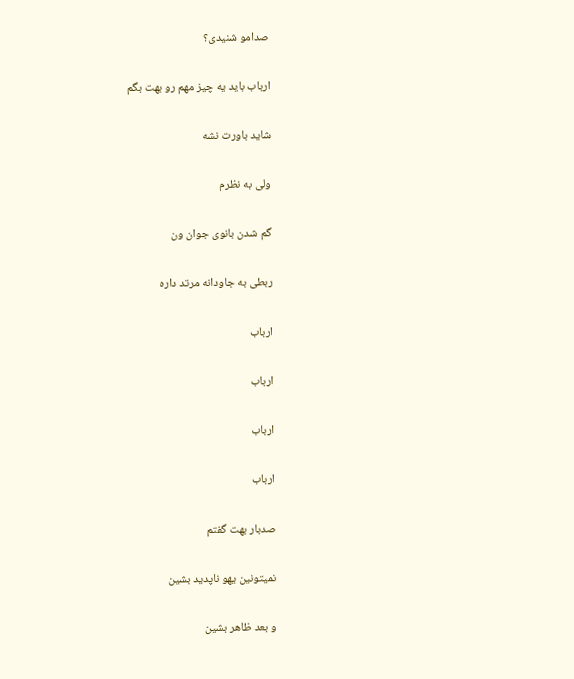صدامو شنیدی؟

ارباب باید یه چیز مهم رو بهت بگم

شاید باورت نشه

ولی به نظرم

گم شدن بانوی جوان ون

ربطی به جاودانه مرتد داره

ارباب

ارباب

ارباب

ارباب

صدبار بهت گفتم

نمیتونین یهو ناپدید بشین

و بعد ظاهر بشین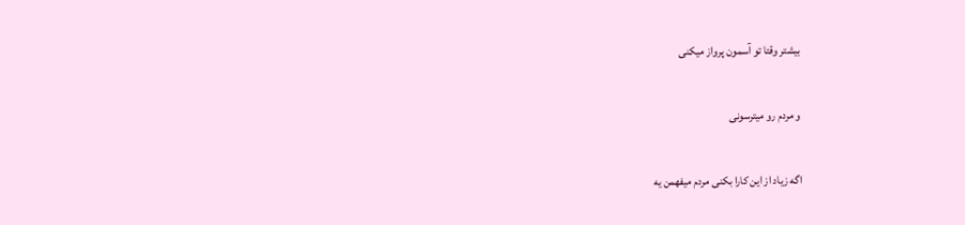بیشتر وقتا تو آسمون پرواز میکنی

و مردم رو میترسونی

اگه زیاد از این کارا بکنی مردم میفهمن یه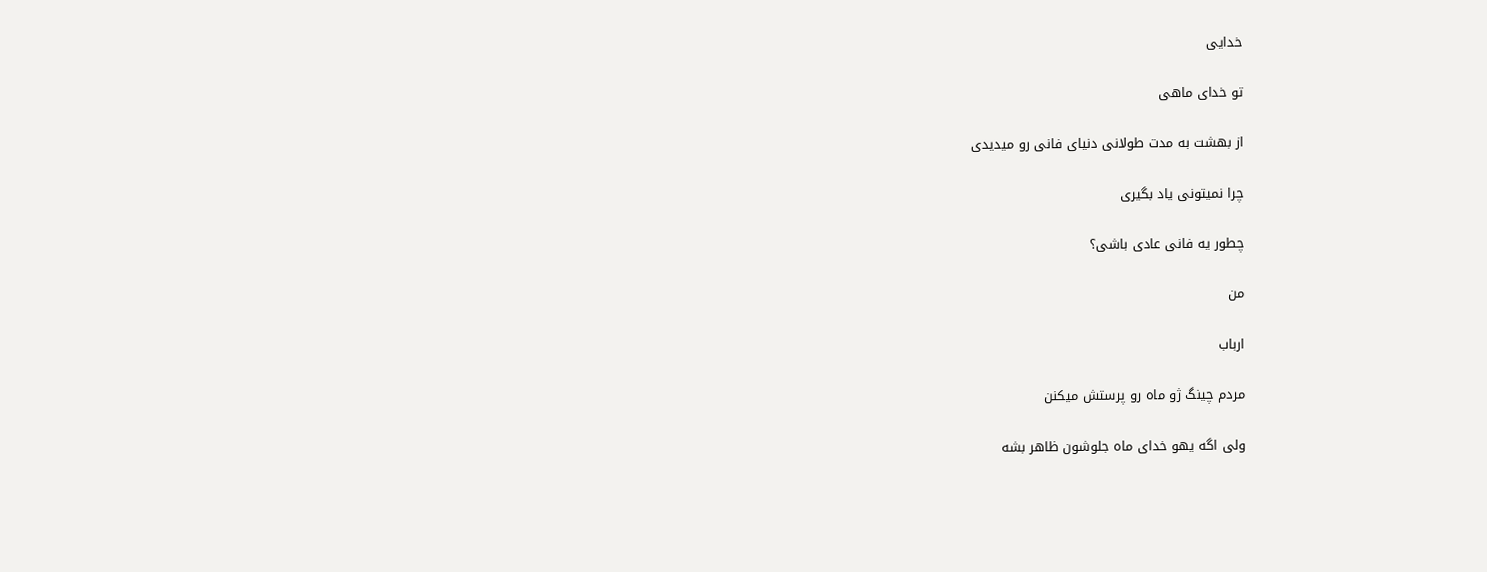خدایی

تو خدای ماهی

از بهشت به مدت طولانی دنیای فانی رو میدیدی

چرا نمیتونی یاد بگیری

چطور یه فانی عادی باشی؟

من

ارباب

مردم چینگ ژو ماه رو پرستش میکنن

ولی اگه یهو خدای ماه جلوشون ظاهر بشه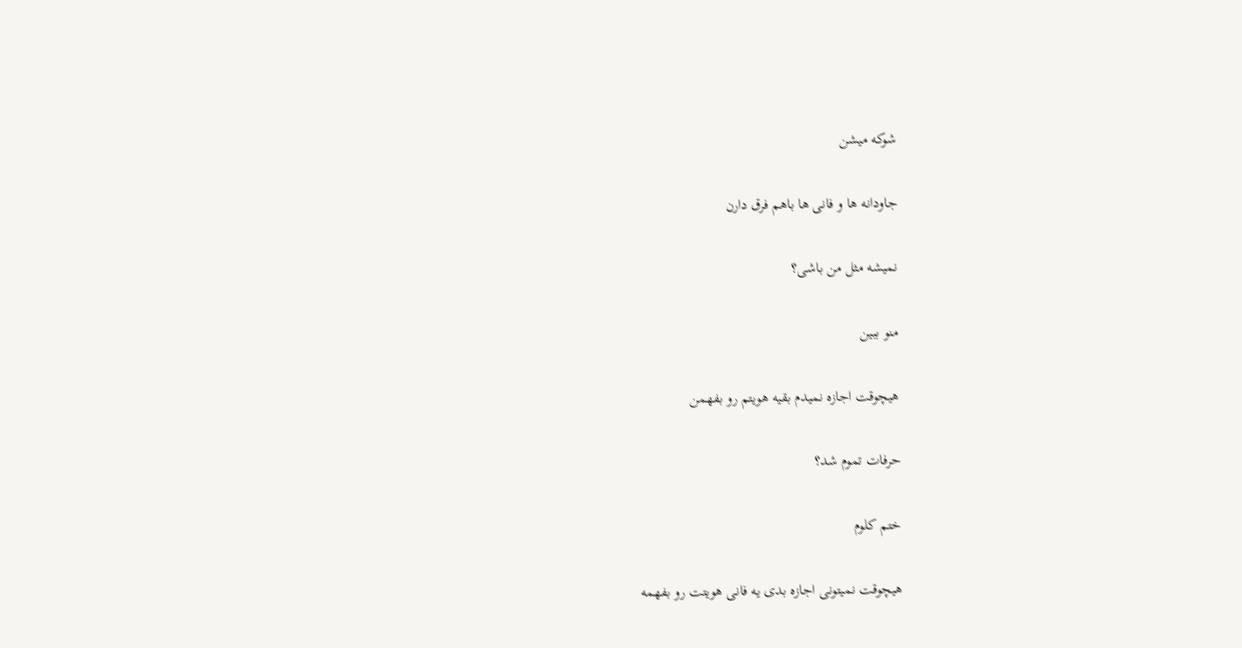شوکه میشن

جاودانه ها و فانی ها باهم فرق دارن

نمیشه مثل من باشی؟

منو ببین

هیچوقت اجازه نمیدم بقیه هویتم رو بفهمن

حرفات تموم شد؟

ختم کلوم

هیچوقت نمیتونی اجازه بدی یه فانی هویتت رو بفهمه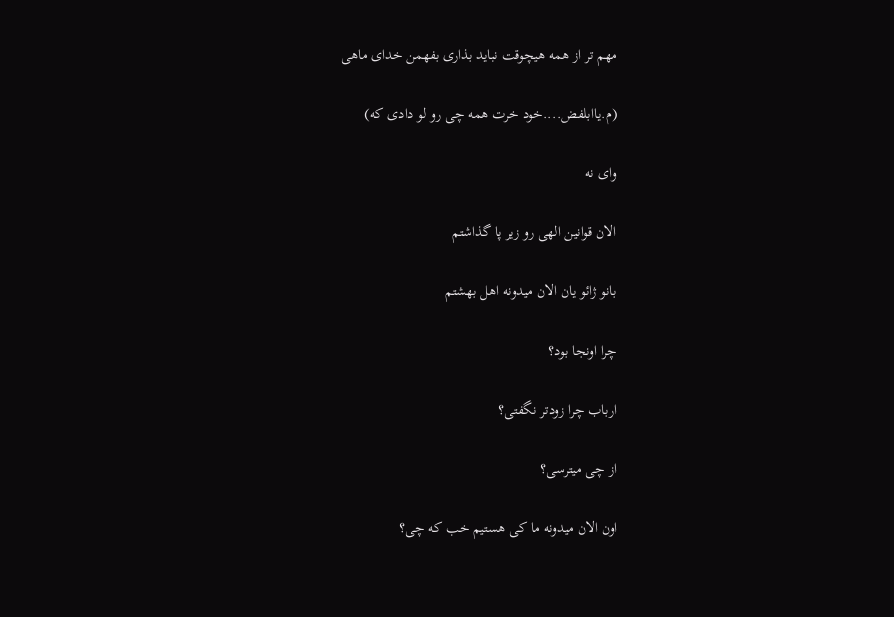مهم تر از همه هیچوقت نباید بذاری بفهمن خدای ماهی

(م.یاابلفض....خود خرت همه چی رو لو دادی که)

وای نه

الان قوانین الهی رو زیر پا گذاشتم

بانو ژائو یان الان میدونه اهل بهشتم

چرا اونجا بود؟

ارباب چرا زودتر نگفتی؟

از چی میترسی؟

اون الان میدونه ما کی هستیم خب که چی؟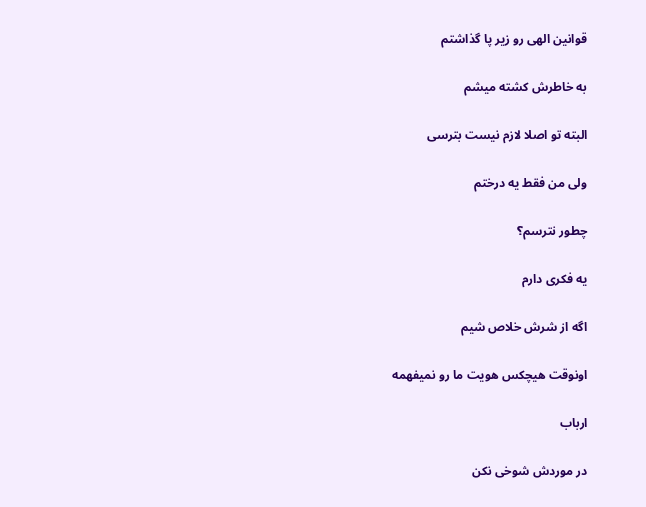قوانین الهی رو زیر پا گذاشتم

به خاطرش کشته میشم

البته تو اصلا لازم نیست بترسی

ولی من فقط یه درختم

چطور نترسم؟

یه فکری دارم

اگه از شرش خلاص شیم

اونوقت هیچکس هویت ما رو نمیفهمه

ارباب

در موردش شوخی نکن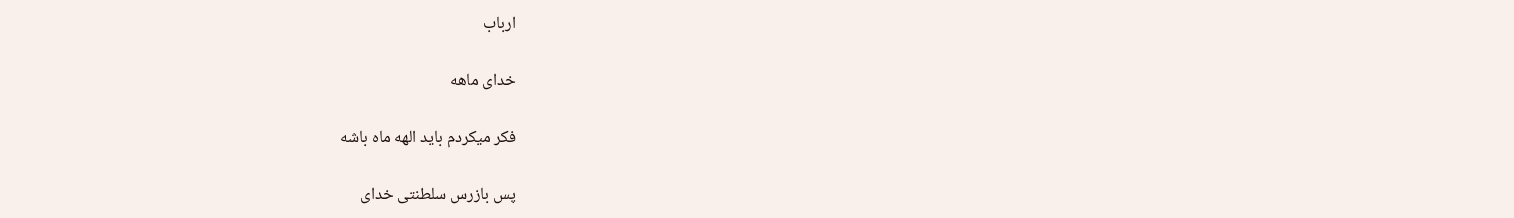ارباب

خدای ماهه

فکر میکردم باید الهه ماه باشه

پس بازرس سلطنتی خدای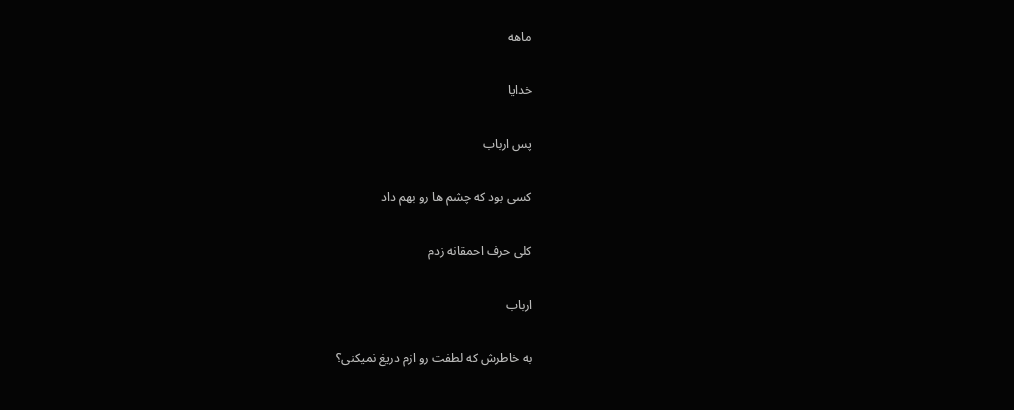ماهه

خدایا

پس ارباب

کسی بود که چشم ها رو بهم داد

کلی حرف احمقانه زدم

ارباب

به خاطرش که لطفت رو ازم دریغ نمیکنی؟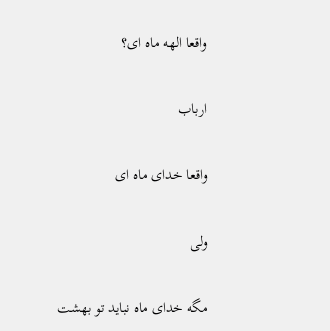واقعا الهه ماه ای؟

ارباب

واقعا خدای ماه ای

ولی

مگه خدای ماه نباید تو بهشت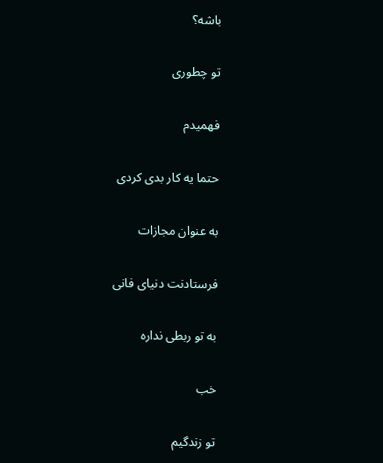باشه؟

تو چطوری

فهمیدم

حتما یه کار بدی کردی

به عنوان مجازات

فرستادنت دنیای فانی

به تو ربطی نداره

خب

تو زندگیم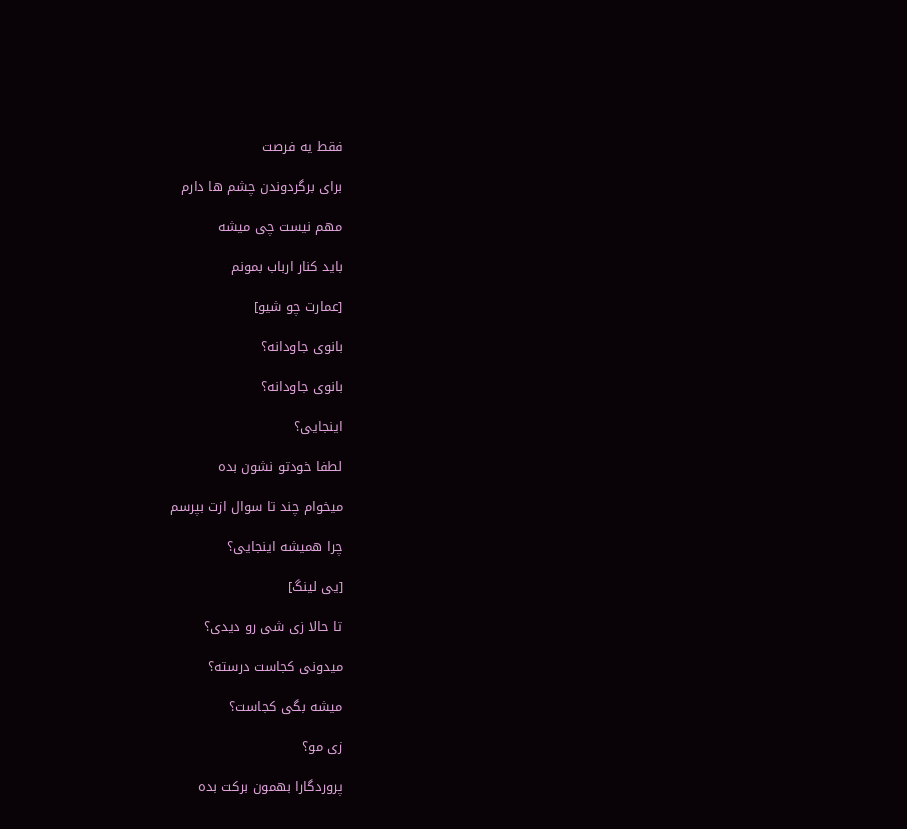فقط یه فرصت

برای برگردوندن چشم ها دارم

مهم نیست چی میشه

باید کنار ارباب بمونم

[عمارت چو شیو]

بانوی جاودانه؟

بانوی جاودانه؟

اینجایی؟

لطفا خودتو نشون بده

میخوام چند تا سوال ازت بپرسم

چرا همیشه اینجایی؟

[یی لینگ]

تا حالا زی شی رو دیدی؟

میدونی کجاست درسته؟

میشه بگی کجاست؟

زی مو؟

پروردگارا بهمون برکت بده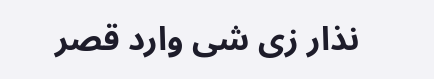نذار زی شی وارد قصر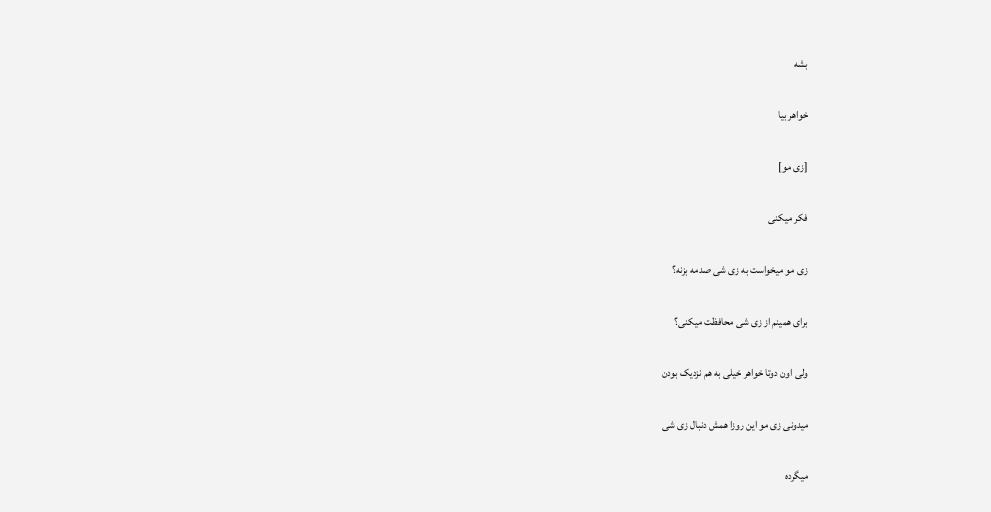بشه

خواهر بیا

[زی مو]

فکر میکنی

زی مو میخواست به زی شی صدمه بزنه؟

برای همینم از زی شی محافظت میکنی؟

ولی اون دوتا خواهر خیلی به هم نزدیک بودن

میدونی زی مو این روزا همش دنبال زی شی

میگرده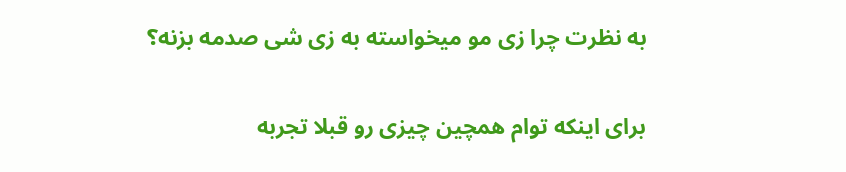به نظرت چرا زی مو میخواسته به زی شی صدمه بزنه؟

برای اینکه توام همچین چیزی رو قبلا تجربه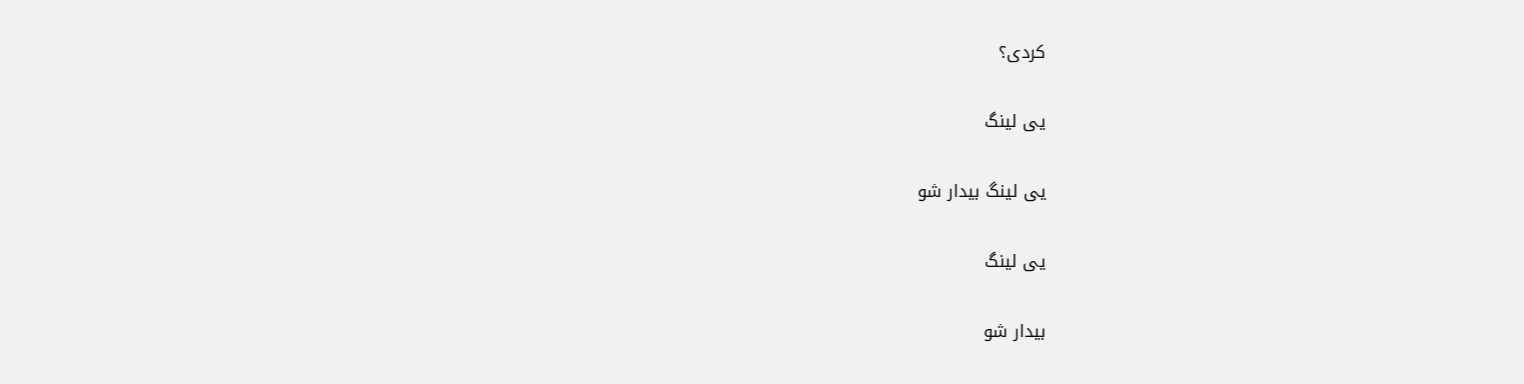کردی؟

یی لینگ

یی لینگ بیدار شو

یی لینگ

بیدار شو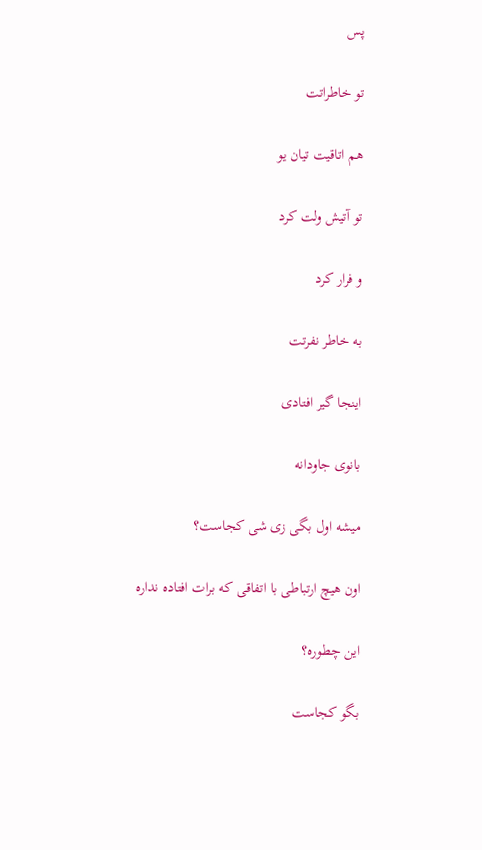پس

تو خاطراتت

هم اتاقیت تیان یو

تو آتیش ولت کرد

و فرار کرد

به خاطر نفرتت

اینجا گیر افتادی

بانوی جاودانه

میشه اول بگی زی شی کجاست؟

اون هیچ ارتباطی با اتفاقی که برات افتاده نداره

این چطوره؟

بگو کجاست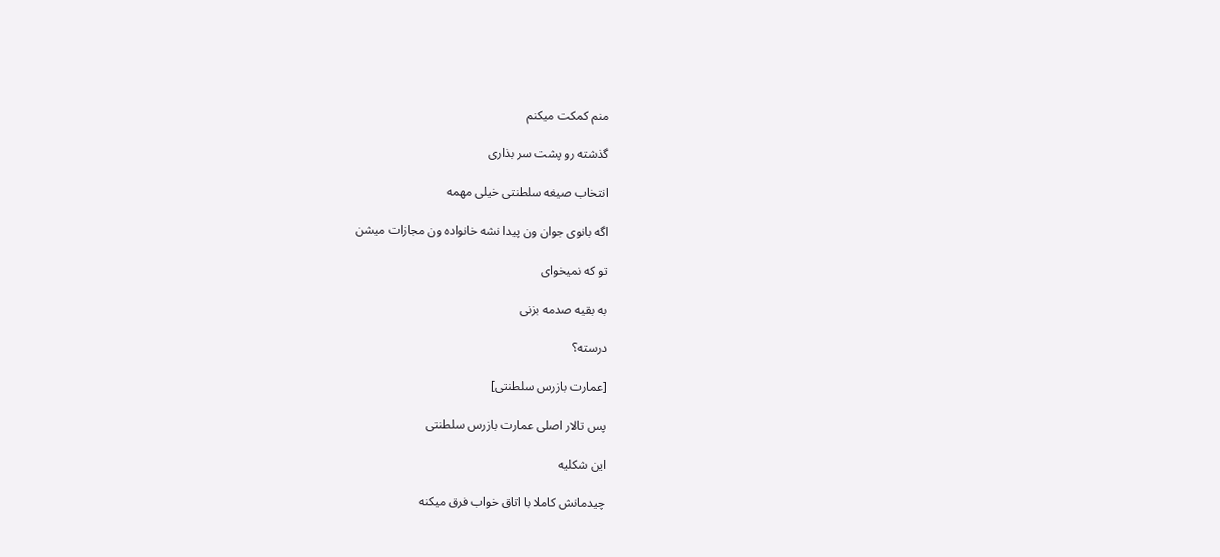منم کمکت میکنم

گذشته رو پشت سر بذاری

انتخاب صیغه سلطنتی خیلی مهمه

اگه بانوی جوان ون پیدا نشه خانواده ون مجازات میشن

تو که نمیخوای

به بقیه صدمه بزنی

درسته؟

[عمارت بازرس سلطنتی]

پس تالار اصلی عمارت بازرس سلطنتی

این شکلیه

چیدمانش کاملا با اتاق خواب فرق میکنه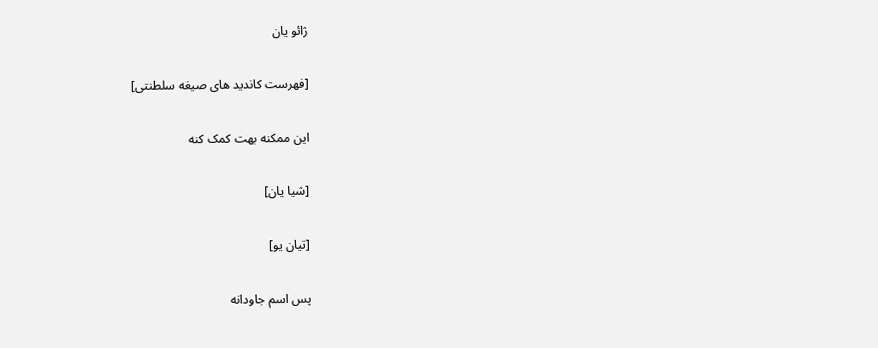ژائو یان

[فهرست کاندید های صیغه سلطنتی]

این ممکنه بهت کمک کنه

[شیا یان]

[تیان یو]

پس اسم جاودانه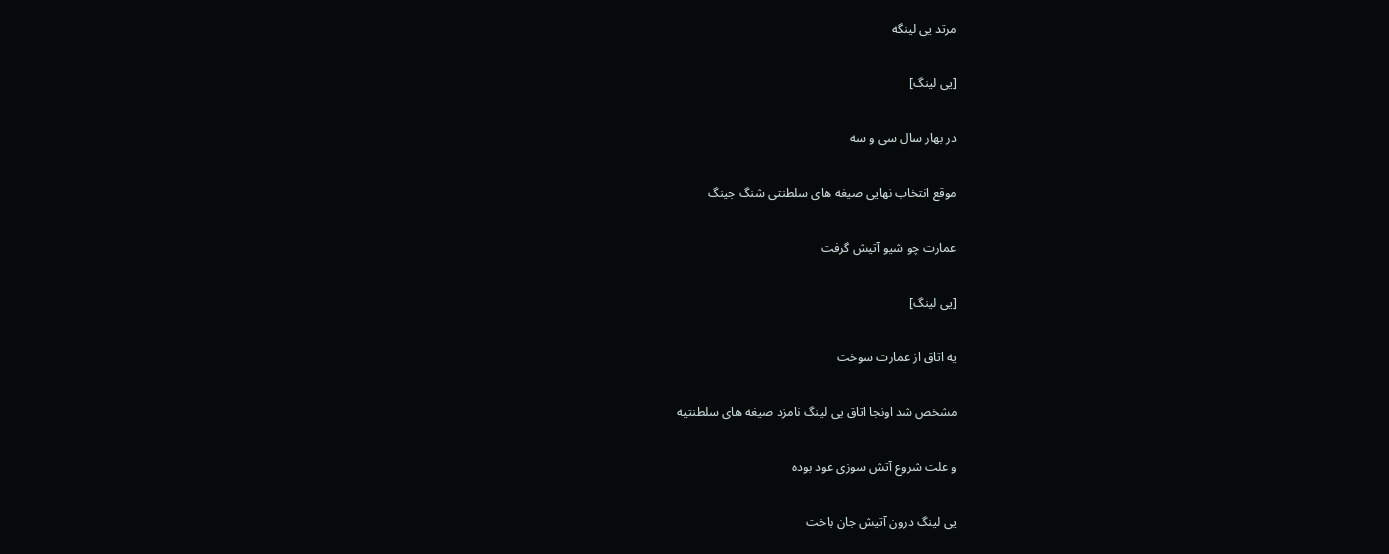مرتد یی لینگه

[یی لینگ]

در بهار سال سی و سه

موقع انتخاب نهایی صیغه های سلطنتی شنگ جینگ

عمارت چو شیو آتیش گرفت

[یی لینگ]

یه اتاق از عمارت سوخت

مشخص شد اونجا اتاق یی لینگ نامزد صیغه های سلطنتیه

و علت شروع آتش سوزی عود بوده

یی لینگ درون آتیش جان باخت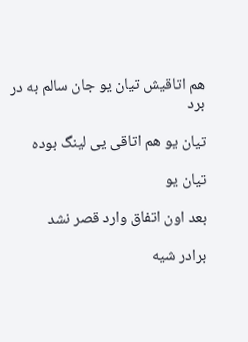هم اتاقیش تیان یو جان سالم به در برد

تیان یو هم اتاقی یی لینگ بوده

تیان یو

بعد اون اتفاق وارد قصر نشد

برادر شیه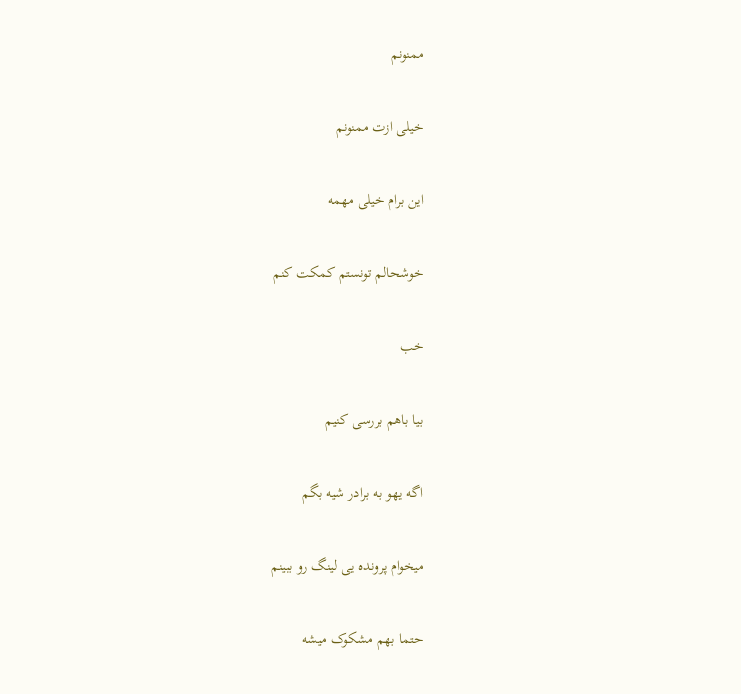ممنونم

خیلی ازت ممنونم

این برام خیلی مهمه

خوشحالم تونستم کمکت کنم

خب

بیا باهم بررسی کنیم

اگه یهو به برادر شیه بگم

میخوام پرونده یی لینگ رو ببینم

حتما بهم مشکوک میشه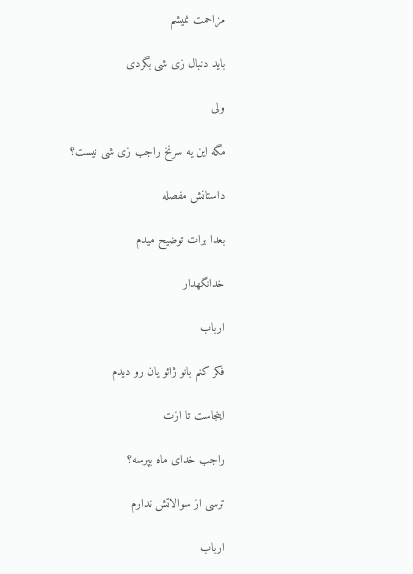مزاحمت نمیشم

باید دنبال زی شی بگردی

ولی

مگه این یه سرنخ راجب زی شی نیست؟

داستانش مفصله

بعدا برات توضیح میدم

خدانگهدار

ارباب

فکر کنم بانو ژائو یان رو دیدم

اینجاست تا ازت

راجب خدای ماه بپرسه؟

ترسی از سوالاتش ندارم

ارباب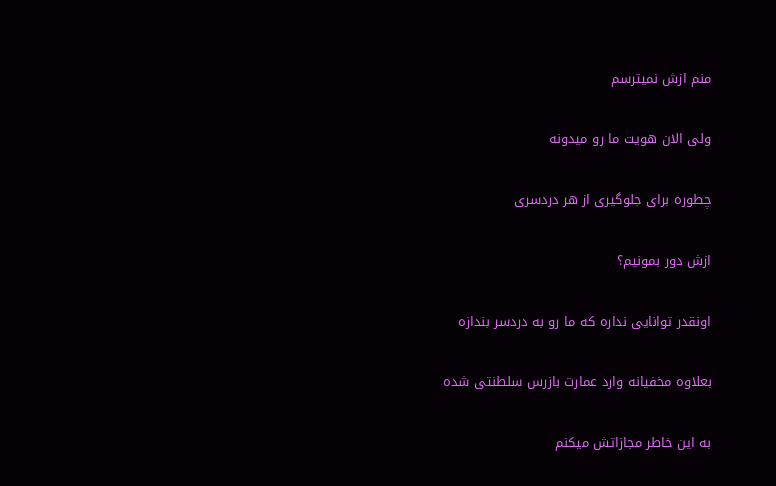منم ازش نمیترسم

ولی الان هویت ما رو میدونه

چطوره برای جلوگیری از هر دردسری

ازش دور بمونیم؟

اونقدر توانایی نداره که ما رو به دردسر بندازه

بعلاوه مخفیانه وارد عمارت بازرس سلطنتی شده

به این خاطر مجازاتش میکنم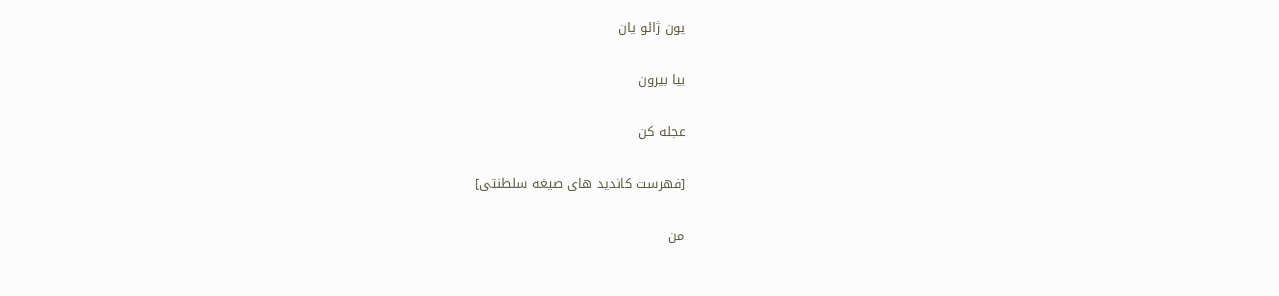یون ژائو یان

بیا بیرون

عجله کن

[فهرست کاندید های صیغه سلطنتی]

من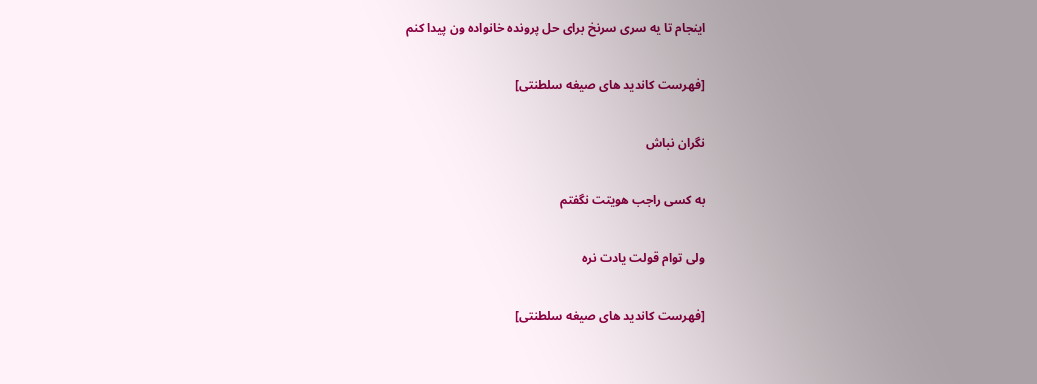اینجام تا یه سری سرنخ برای حل پرونده خانواده ون پیدا کنم

[فهرست کاندید های صیغه سلطنتی]

نگران نباش

به کسی راجب هویتت نگفتم

ولی توام قولت یادت نره

[فهرست کاندید های صیغه سلطنتی]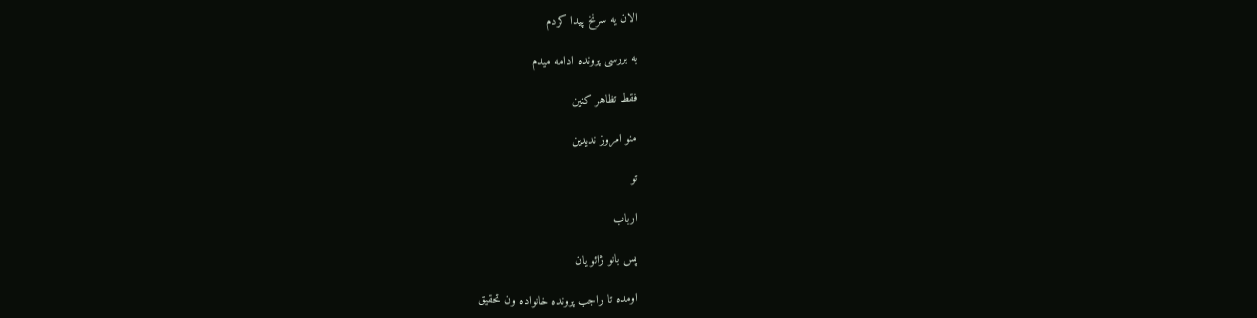الان یه سرنخ پیدا کردم

به بررسی پرونده ادامه میدم

فقط تظاهر کنین

منو امروز ندیدین

تو

ارباب

پس بانو ژائو یان

اومده تا راجب پرونده خانواده ون تحقیق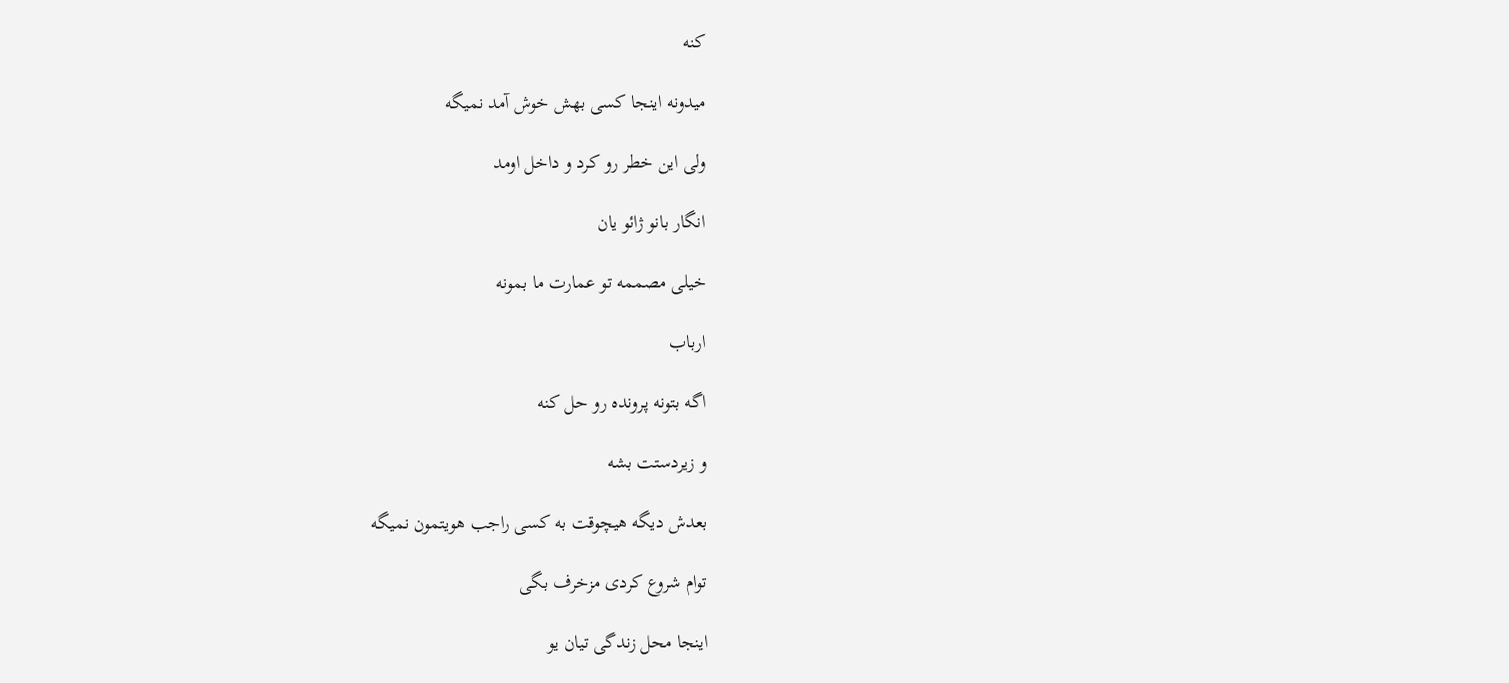کنه

میدونه اینجا کسی بهش خوش آمد نمیگه

ولی این خطر رو کرد و داخل اومد

انگار بانو ژائو یان

خیلی مصممه تو عمارت ما بمونه

ارباب

اگه بتونه پرونده رو حل کنه

و زیردستت بشه

بعدش دیگه هیچوقت به کسی راجب هویتمون نمیگه

توام شروع کردی مزخرف بگی

اینجا محل زندگی تیان یو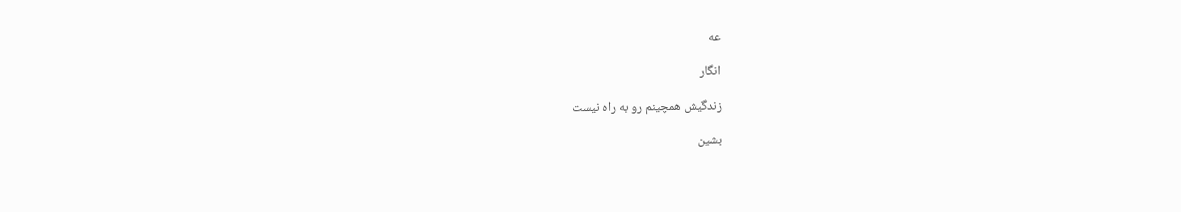عه

انگار

زندگیش همچینم رو به راه نیست

بشین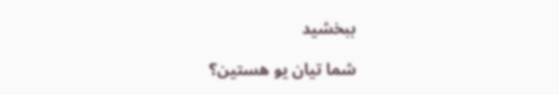ببخشید

شما تیان یو هستین؟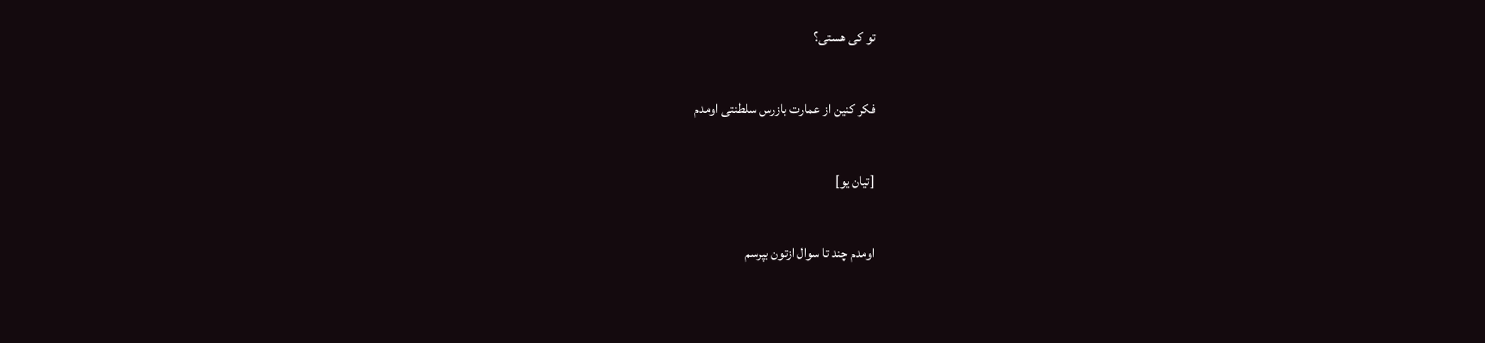تو کی هستی؟

فکر کنین از عمارت بازرس سلطنتی اومدم

[تیان یو]

اومدم چند تا سوال ازتون بپرسم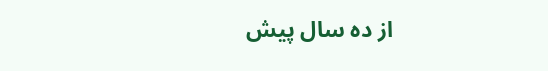از ده سال پیش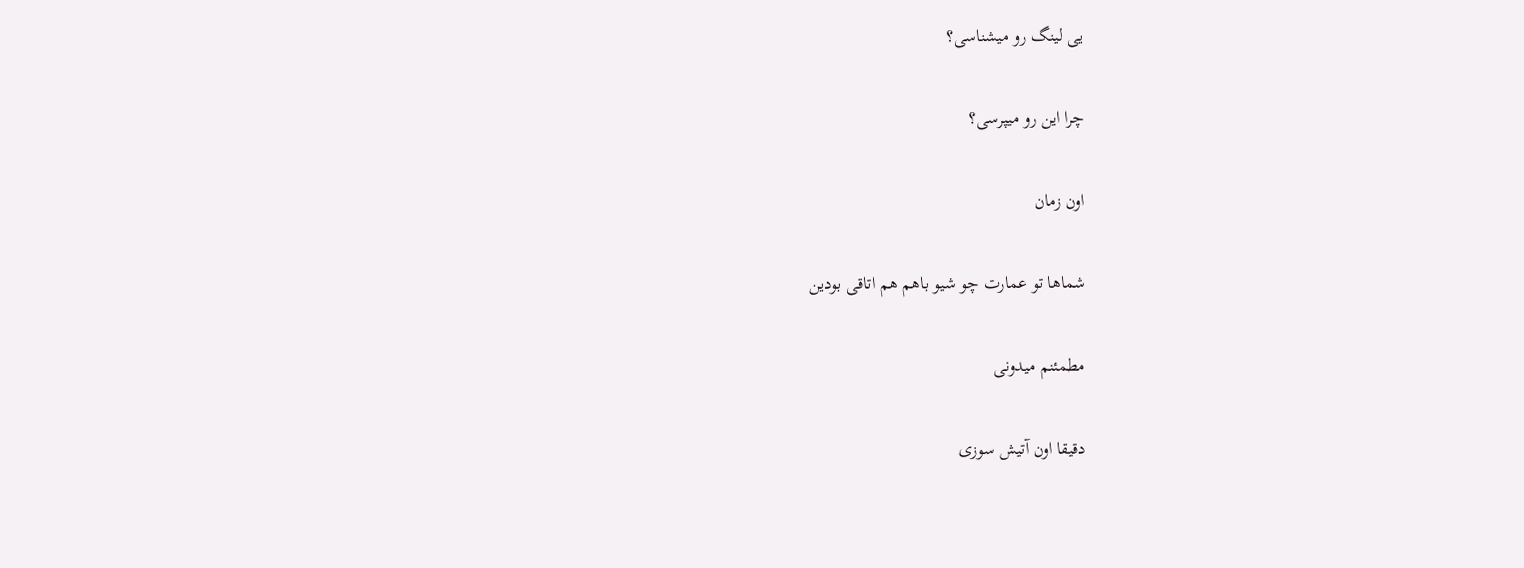یی لینگ رو میشناسی؟

چرا این رو میپرسی؟

اون زمان

شماها تو عمارت چو شیو باهم هم اتاقی بودین

مطمئنم میدونی

دقیقا اون آتیش سوزی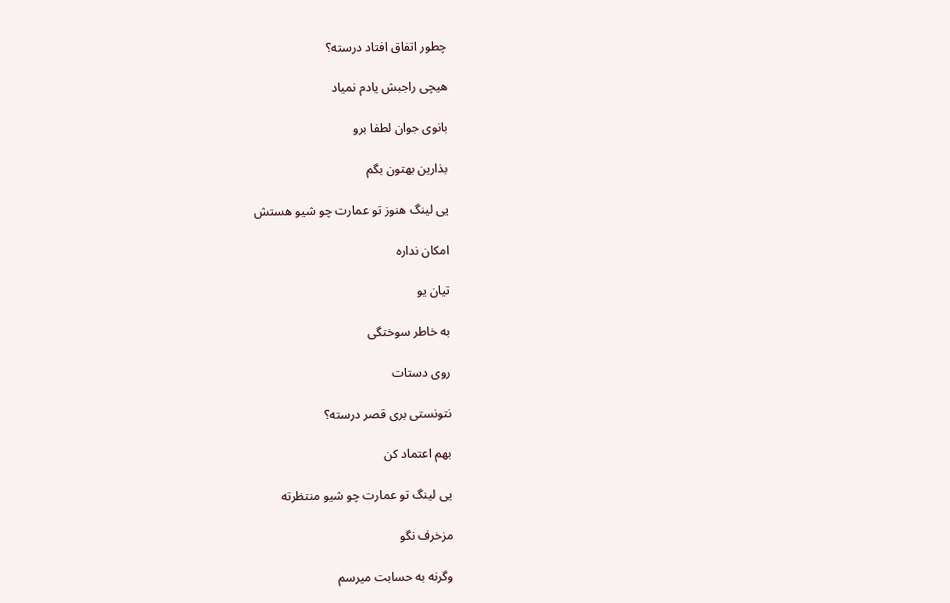چطور اتفاق افتاد درسته؟

هیچی راجبش یادم نمیاد

بانوی جوان لطفا برو

بذارین بهتون بگم

یی لینگ هنوز تو عمارت چو شیو هستش

امکان نداره

تیان یو

به خاطر سوختگی

روی دستات

نتونستی بری قصر درسته؟

بهم اعتماد کن

یی لینگ تو عمارت چو شیو منتظرته

مزخرف نگو

وگرنه به حسابت میرسم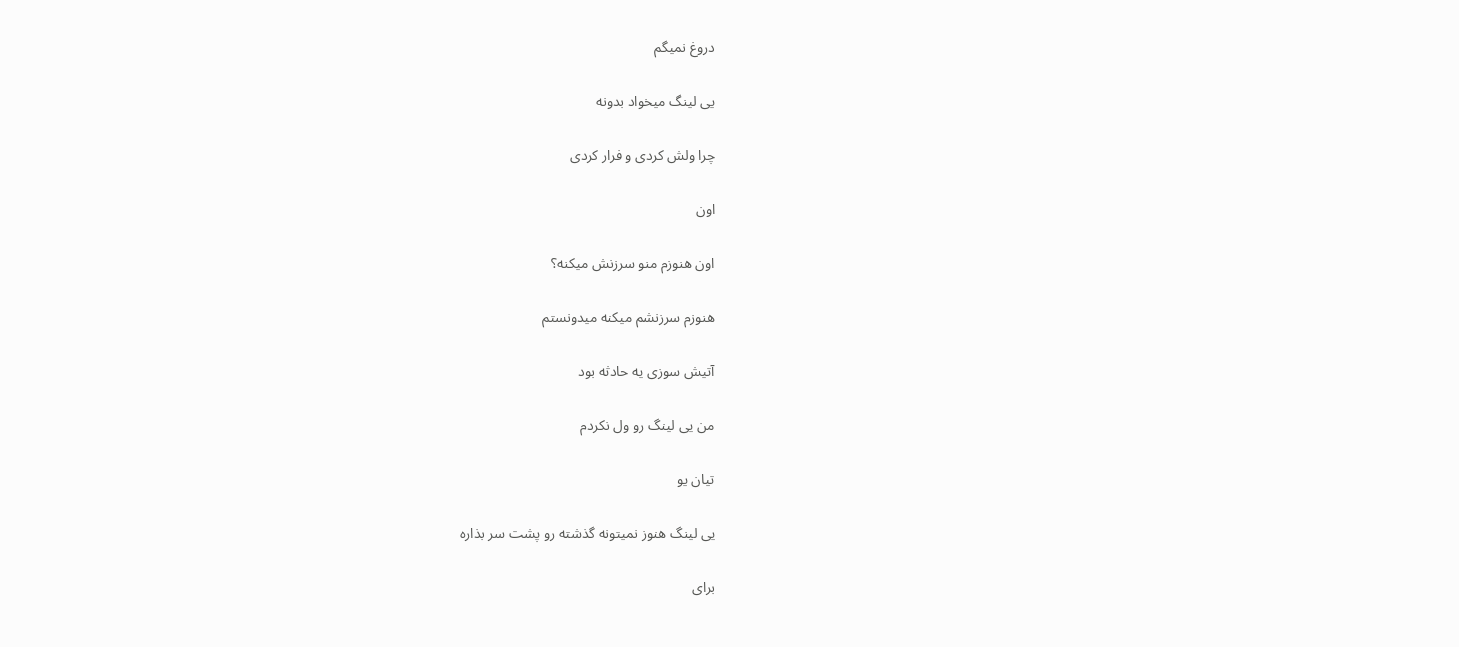دروغ نمیگم

یی لینگ میخواد بدونه

چرا ولش کردی و فرار کردی

اون

اون هنوزم منو سرزنش میکنه؟

هنوزم سرزنشم میکنه میدونستم

آتیش سوزی یه حادثه بود

من یی لینگ رو ول نکردم

تیان یو

یی لینگ هنوز نمیتونه گذشته رو پشت سر بذاره

برای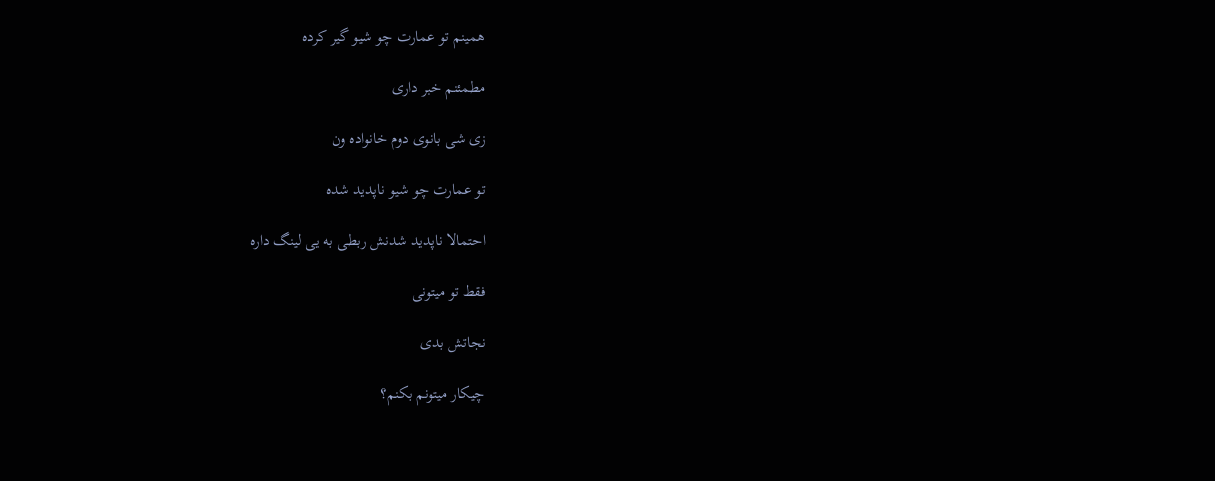همینم تو عمارت چو شیو گیر کرده

مطمئنم خبر داری

زی شی بانوی دوم خانواده ون

تو عمارت چو شیو ناپدید شده

احتمالا ناپدید شدنش ربطی به یی لینگ داره

فقط تو میتونی

نجاتش بدی

چیکار میتونم بکنم؟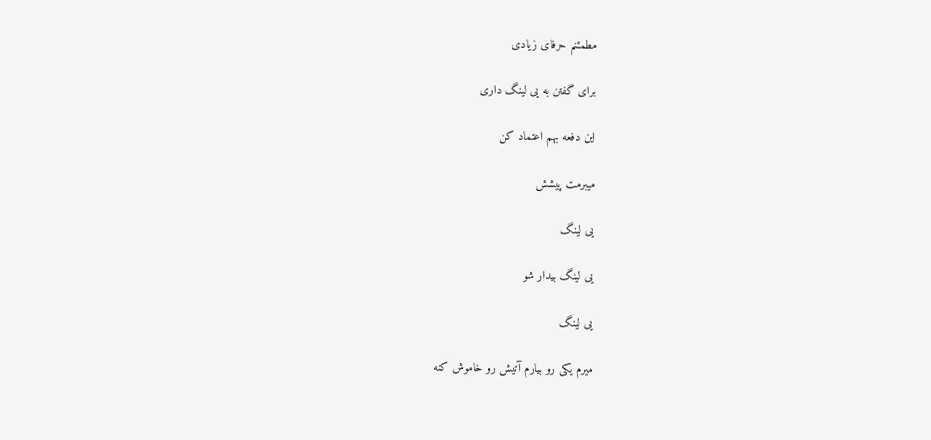مطمئنم حرفای زیادی

برای گفتن به یی لینگ داری

این دفعه بهم اعتماد کن

میبرمت پیشش

یی لینگ

یی لینگ بیدار شو

یی لینگ

میرم یکی رو بیارم آتیش رو خاموش کنه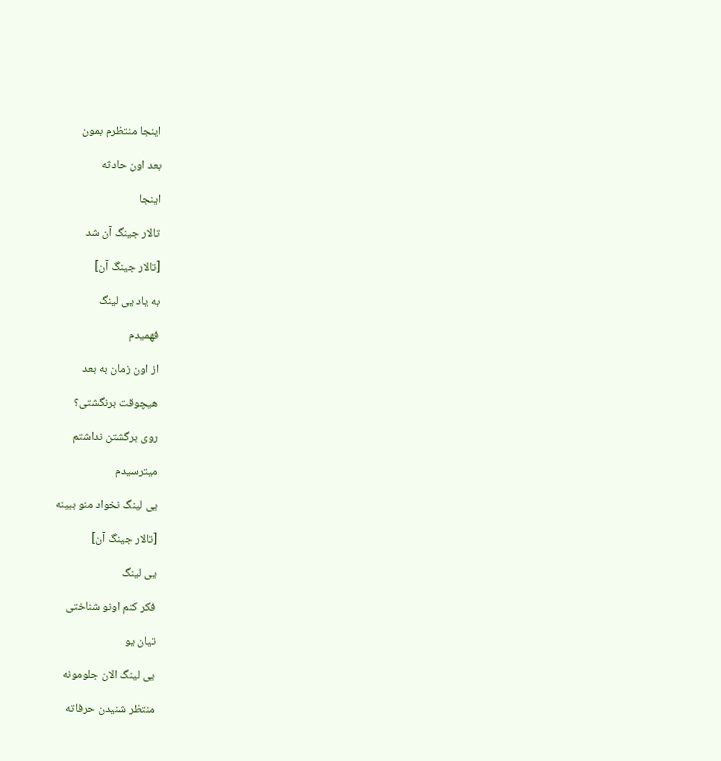اینجا منتظرم بمون

بعد اون حادثه

اینجا

تالار جینگ آن شد

[تالار جینگ آن]

به یاد یی لینگ

فهمیدم

از اون زمان به بعد

هیچوقت برنگشتی؟

روی برگشتن نداشتم

میترسیدم

یی لینگ نخواد منو ببینه

[تالار جینگ آن]

یی لینگ

فکر کنم اونو شناختی

تیان یو

یی لینگ الان جلومونه

منتظر شنیدن حرفاته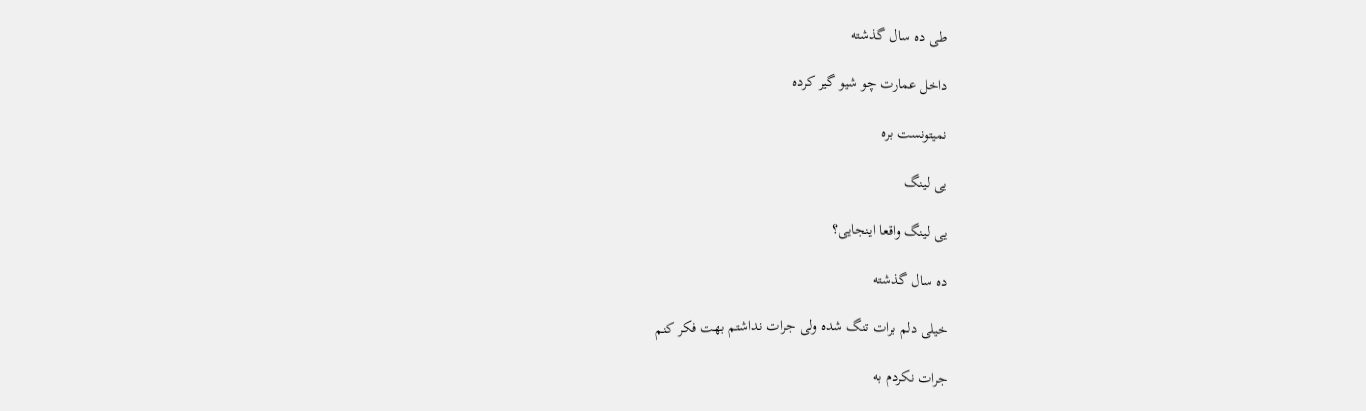طی ده سال گذشته

داخل عمارت چو شیو گیر کرده

نمیتونست بره

یی لینگ

یی لینگ واقعا اینجایی؟

ده سال گذشته

خیلی دلم برات تنگ شده ولی جرات نداشتم بهت فکر کنم

جرات نکردم به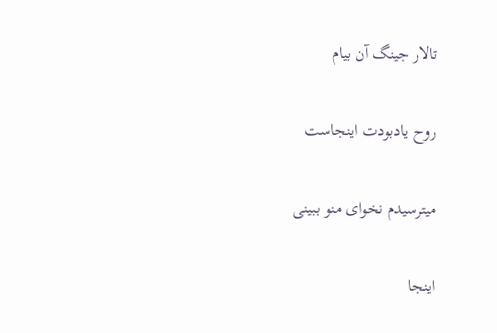تالار جینگ آن بیام

روح یادبودت اینجاست

میترسیدم نخوای منو ببینی

اینجا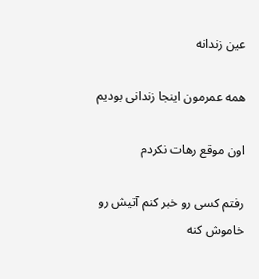عین زندانه

همه عمرمون اینجا زندانی بودیم

اون موقع رهات نکردم

رفتم کسی رو خبر کنم آتیش رو خاموش کنه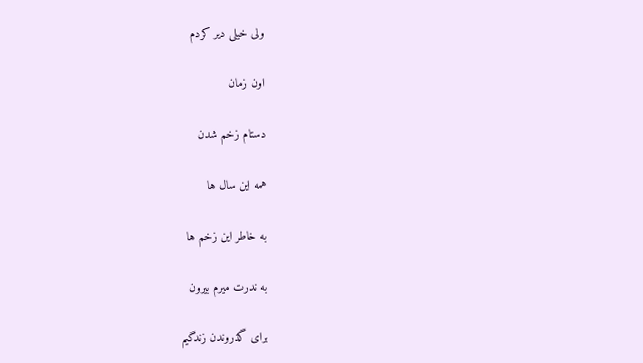ولی خیلی دیر کردم

اون زمان

دستام زخم شدن

همه این سال ها

به خاطر این زخم ها

به ندرت میرم بیرون

برای گذروندن زندگیم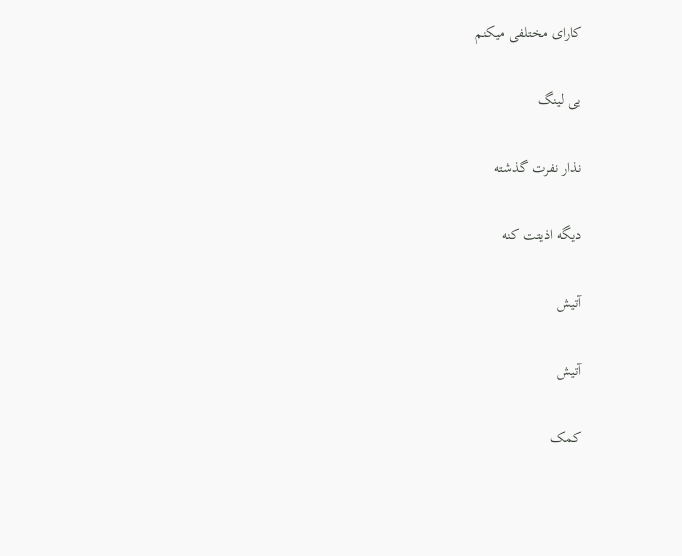کارای مختلفی میکنم

یی لینگ

نذار نفرت گذشته

دیگه اذیتت کنه

آتیش

آتیش

کمک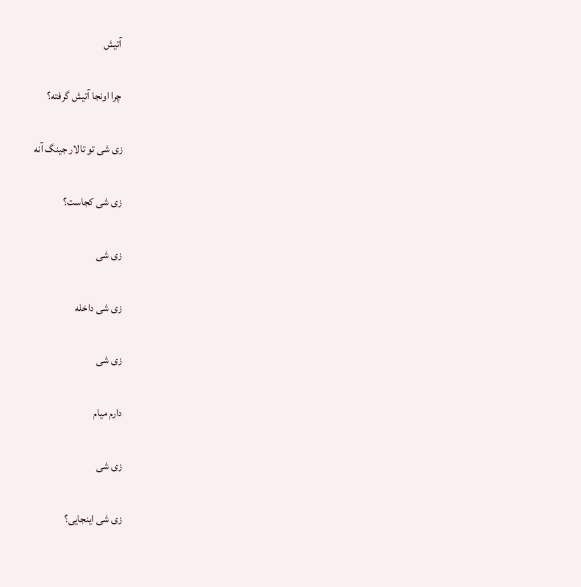آتیش

چرا اونجا آتیش گرفته؟

زی شی تو تالار جینگ آنه

زی شی کجاست؟

زی شی

زی شی داخله

زی شی

دارم میام

زی شی

زی شی اینجایی؟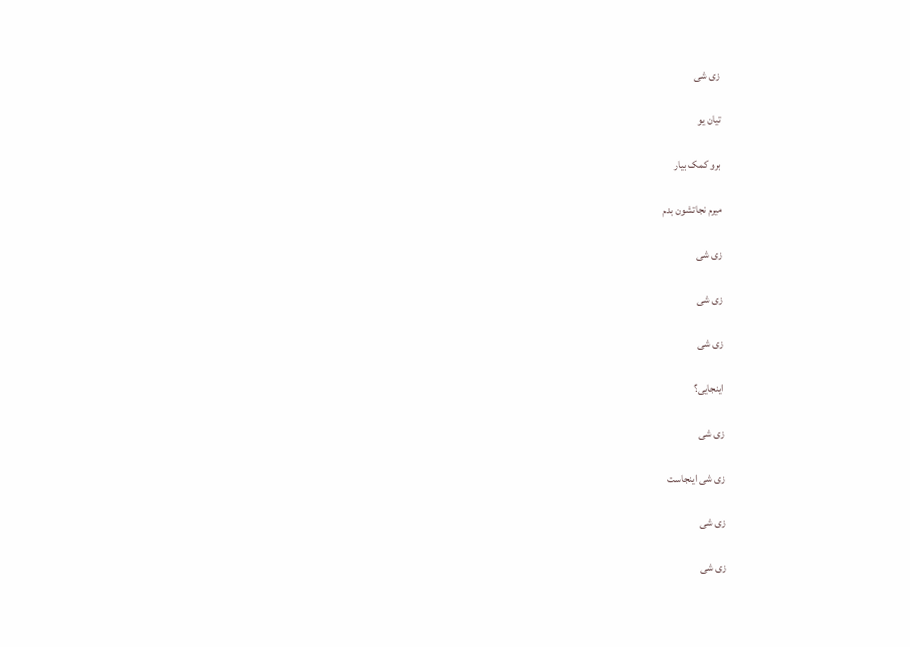زی شی

تیان یو

برو کمک بیار

میرم نجاتشون بدم

زی شی

زی شی

زی شی

اینجایی؟

زی شی

زی شی اینجاست

زی شی

زی شی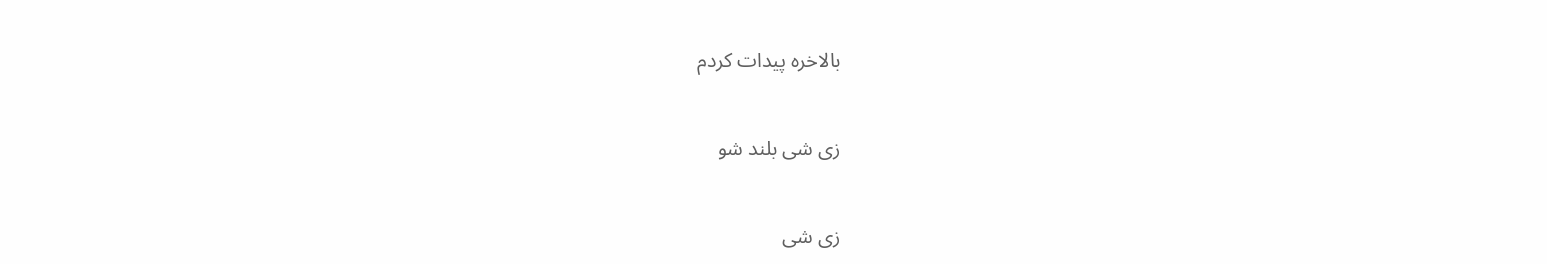بالاخره پیدات کردم

زی شی بلند شو

زی شی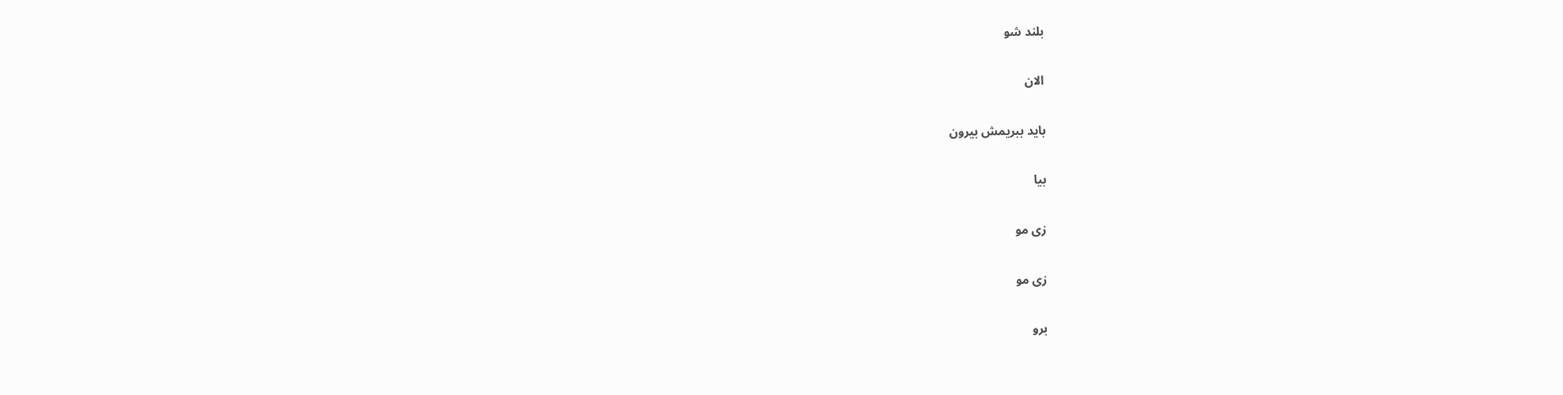بلند شو

الان

باید ببریمش بیرون

بیا

زی مو

زی مو

برو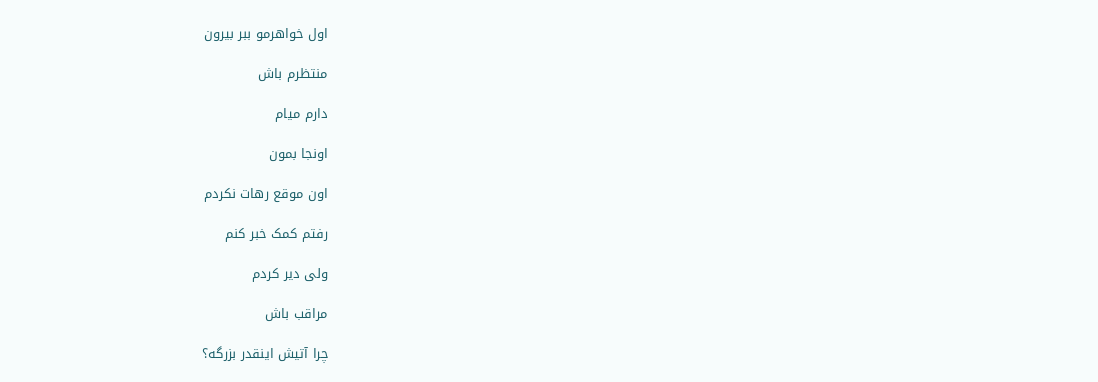اول خواهرمو ببر بیرون

منتظرم باش

دارم میام

اونجا بمون

اون موقع رهات نکردم

رفتم کمک خبر کنم

ولی دیر کردم

مراقب باش

چرا آتیش اینقدر بزرگه؟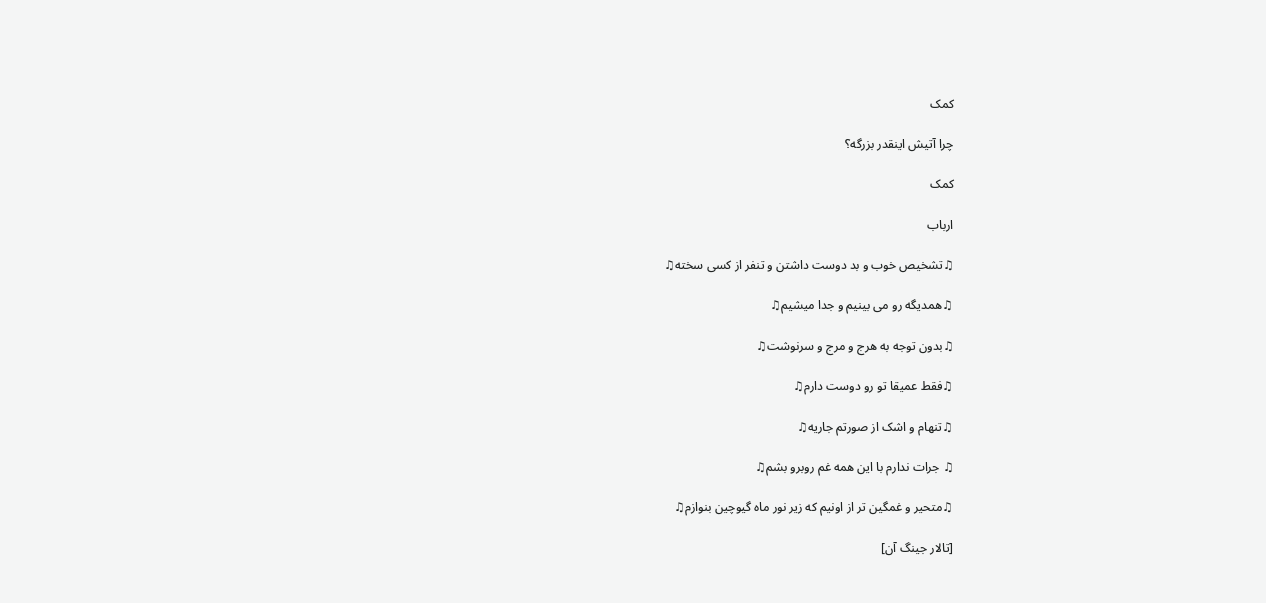کمک

چرا آتیش اینقدر بزرگه؟

کمک

ارباب

♫تشخیص خوب و بد دوست داشتن و تنفر از کسی سخته♫

♫همدیگه رو می بینیم و جدا میشیم♫

♫بدون توجه به هرج و مرج و سرنوشت♫

♫فقط عمیقا تو رو دوست دارم♫

♫تنهام و اشک از صورتم جاریه♫

♫ جرات ندارم با این همه غم روبرو بشم♫

♫متحیر و غمگین تر از اونیم که زیر نور ماه گیوچین بنوازم♫

[تالار جینگ آن]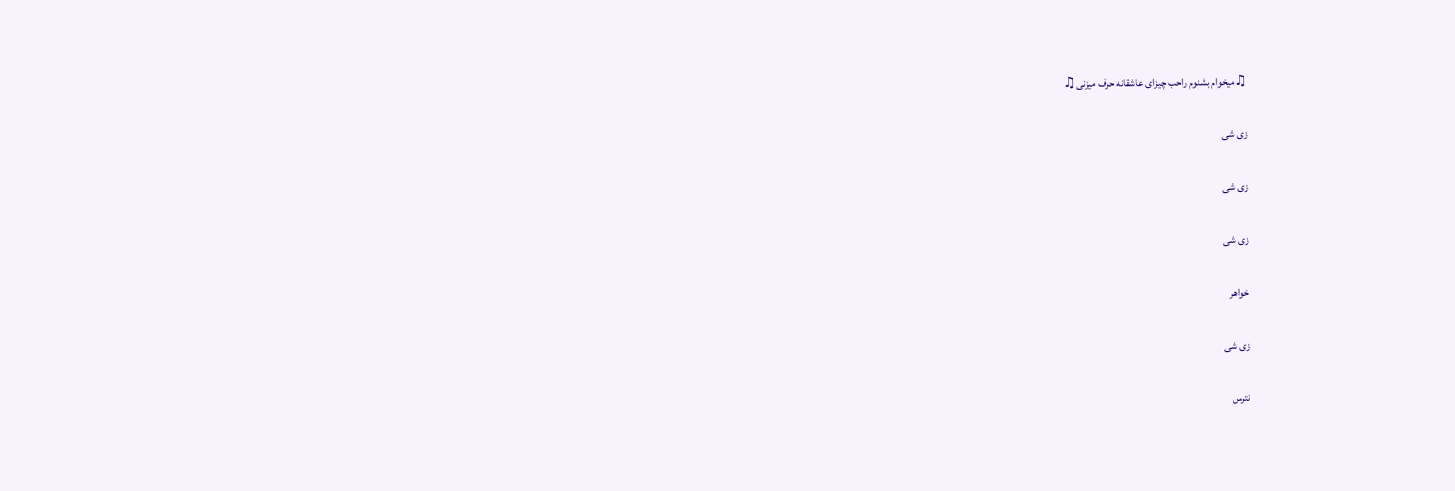♫میخوام بشنوم راحب چیزای عاشقانه حرف میزنی♫

زی شی

زی شی

زی شی

خواهر

زی شی

نترس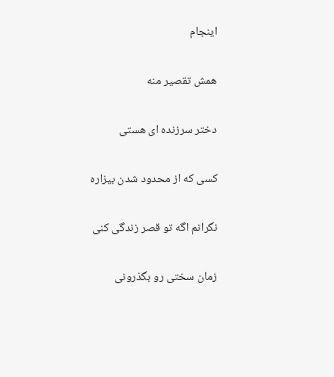اینجام

همش تقصیر منه

دختر سرزنده ای هستی

کسی که از محدود شدن بیزاره

نگرانم اگه تو قصر زندگی کنی

زمان سختی رو بگذرونی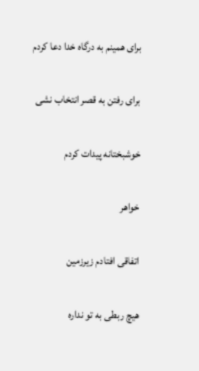برای همینم به درگاه خدا دعا کردم

برای رفتن به قصر انتخاب نشی

خوشبختانه پیدات کردم

خواهر

اتفاقی افتادم زیرزمین

هیچ ربطی به تو نداره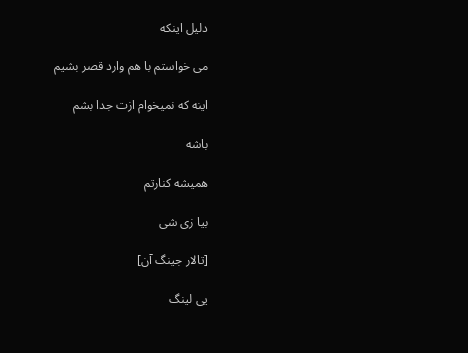دلیل اینکه

می خواستم با هم وارد قصر بشیم

اینه که نمیخوام ازت جدا بشم

باشه

همیشه کنارتم

بیا زی شی

[تالار جینگ آن]

یی لینگ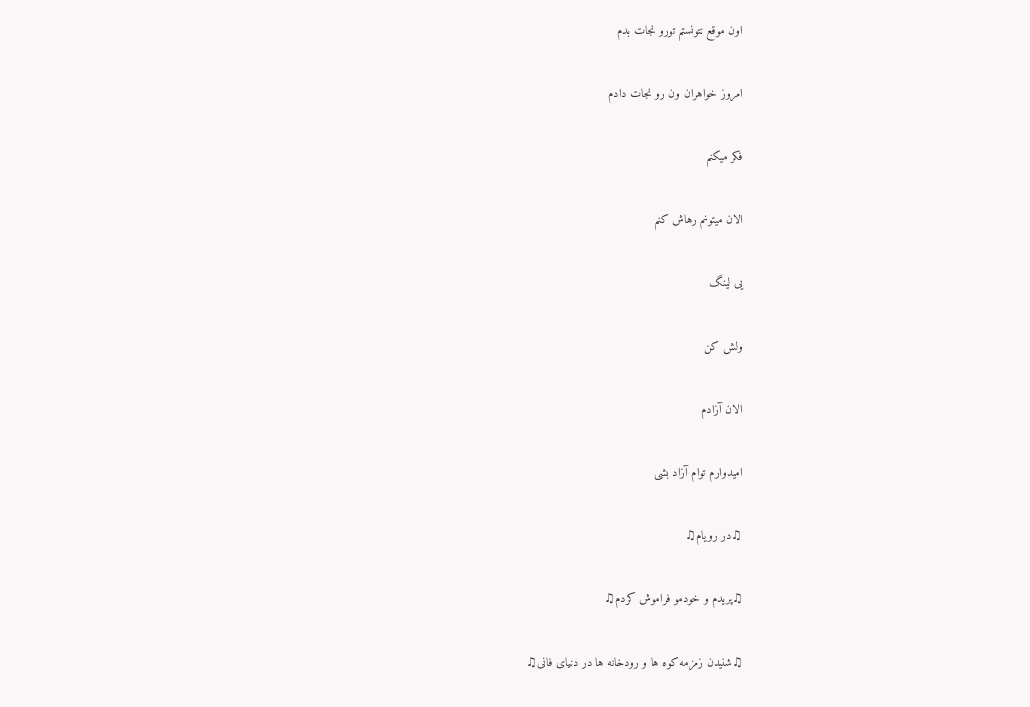اون موقع نتونستم تورو نجات بدم

امروز خواهران ون رو نجات دادم

فکر میکنم

الان میتونم رهاش کنم

یی لینگ

ولش کن

الان آزادم

امیدوارم توام آزاد بشی

♫در رویام♫

♫پریدم و خودمو فراموش کردم♫

♫شنیدن زمزمه کوه ها و رودخانه ها در دنیای فانی♫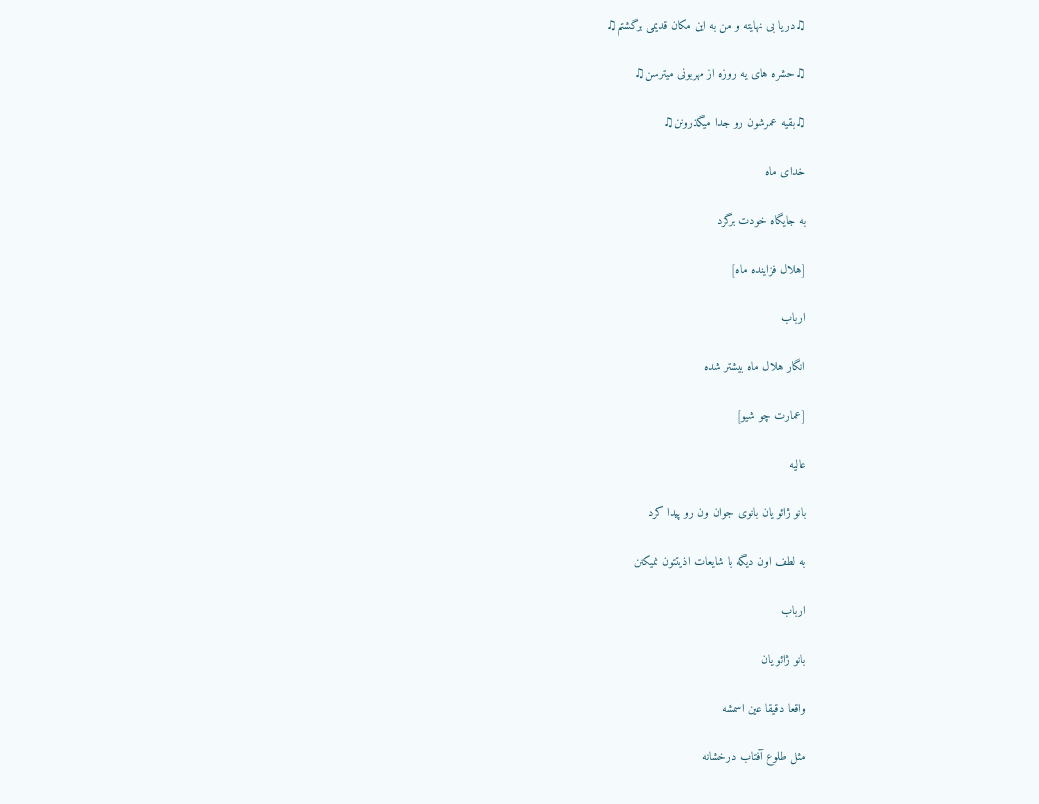♫دریا بی نهایته و من به این مکان قدیمی برگشتم♫

♫حشره های یه روزه از مهربونی میترسن♫

♫بقیه عمرشون رو جدا میگذرونن♫

خدای ماه

به جایگاه خودت برگرد

[هلال فزاینده ماه]

ارباب

انگار هلال ماه بیشتر شده

[عمارت چو شیو]

عالیه

بانو ژائو یان بانوی جوان ون رو پیدا کرد

به لطف اون دیگه با شایعات اذیتتون نمیکنن

ارباب

بانو ژائو یان

واقعا دقیقا عین اسمشه

مثل طلوع آفتاب درخشانه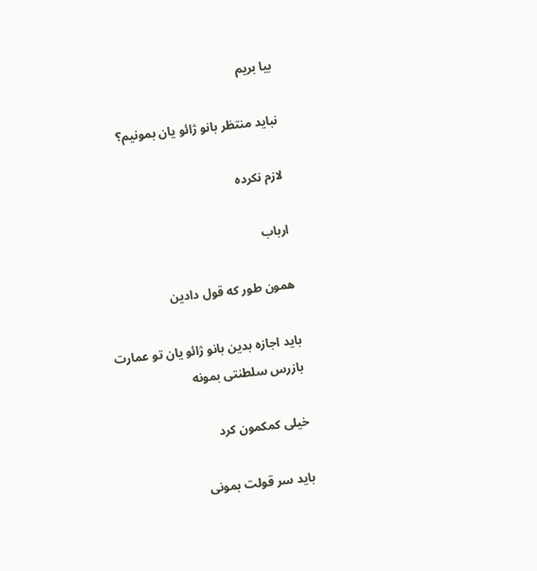بیا بریم

نباید منتظر بانو ژائو یان بمونیم؟

لازم نکرده

ارباب

همون طور که قول دادین

باید اجازه بدین بانو ژائو یان تو عمارت بازرس سلطنتی بمونه

خیلی کمکمون کرد

باید سر قولت بمونی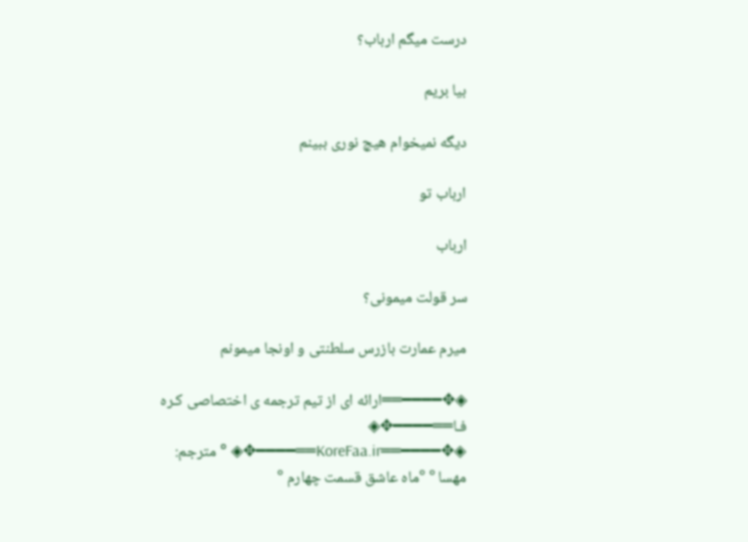درست میگم ارباب؟

بیا بریم

دیگه نمیخوام هیچ نوری ببینم

ارباب تو

ارباب

سر قولت میمونی؟

میرم عمارت بازرس سلطنتی و اونجا میمونم

◈✥━━━━══ارائه ای از تیم ترجمه ی اختصاصی کـره فـا══━━━━✥◈ ◈✥━━━━══KoreFaa.ir══━━━━✥◈ ° مترجم: مهسا ° °ماه عاشق قسمت چهارم °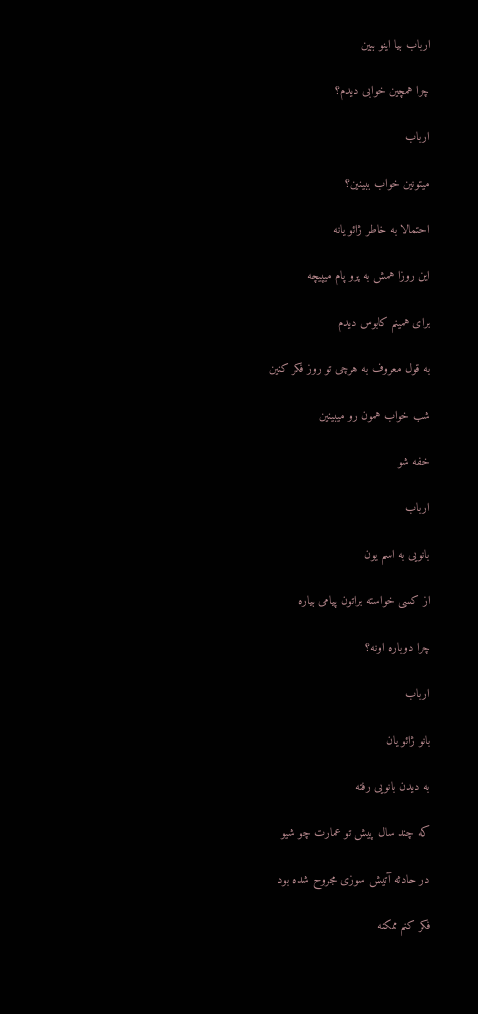ارباب بیا اینو ببین

چرا همچین خوابی دیدم؟

ارباب

میتونین خواب ببینین؟

احتمالا به خاطر ژائو یانه

این روزا همش به پرو پام میپیچه

برای همینم کابوس دیدم

به قول معروف به هرچی تو روز فکر کنین

شب خواب همون رو میبینین

خفه شو

ارباب

بانویی به اسم یون

از کسی خواسته براتون پیامی بیاره

چرا دوباره اونه؟

ارباب

بانو ژائو یان

به دیدن بانویی رفته

که چند سال پیش تو عمارت چو شیو

در حادثه آتیش سوزی مجروح شده بود

فکر کنم ممکنه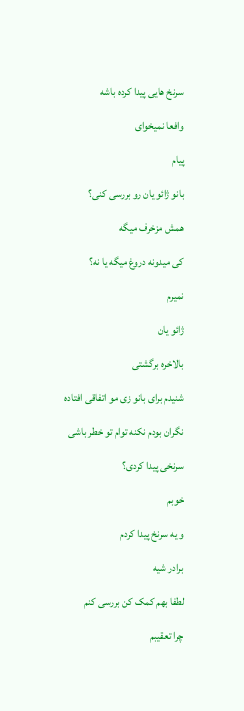سرنخ هایی پیدا کرده باشه

وافعا نمیخوای

پیام

بانو ژائو یان رو بررسی کنی؟

همش مزخرف میگه

کی میدونه دروغ میگه یا نه؟

نمیرم

ژائو یان

بالاخره برگشتی

شنیدم برای بانو زی مو اتفاقی افتاده

نگران بودم نکنه توام تو خطر باشی

سرنخی پیدا کردی؟

خوبم

و یه سرنخ پیدا کردم

برادر شیه

لطفا بهم کمک کن بررسی کنم

چرا تعقیبم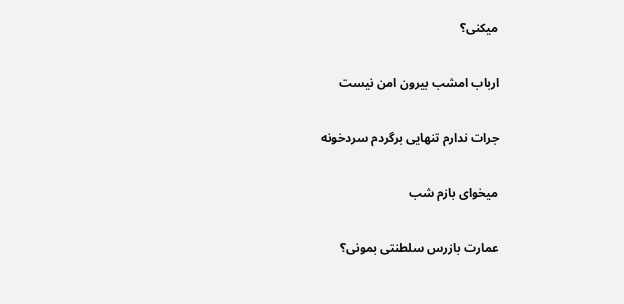میکنی؟

ارباب امشب بیرون امن نیست

جرات ندارم تنهایی برگردم سردخونه

میخوای بازم شب

عمارت بازرس سلطنتی بمونی؟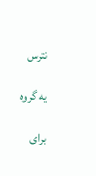نترس

یه گروه

برای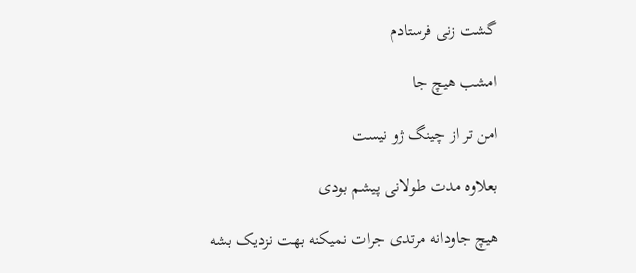گشت زنی فرستادم

امشب هیچ جا

امن تر از چینگ ژو نیست

بعلاوه مدت طولانی‌ پیشم بودی

هیچ جاودانه مرتدی جرات نمیکنه بهت نزدیک بشه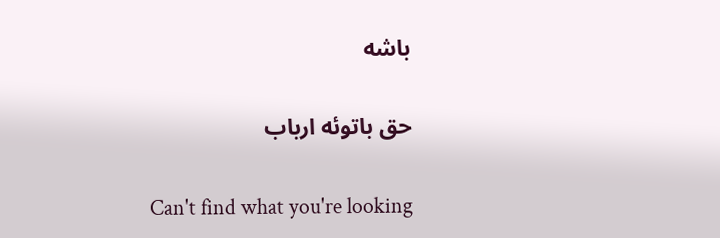باشه

حق باتوئه ارباب

Can't find what you're looking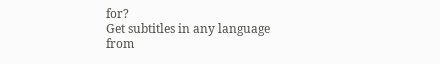for?
Get subtitles in any language from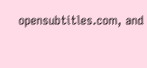opensubtitles.com, and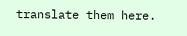translate them here.